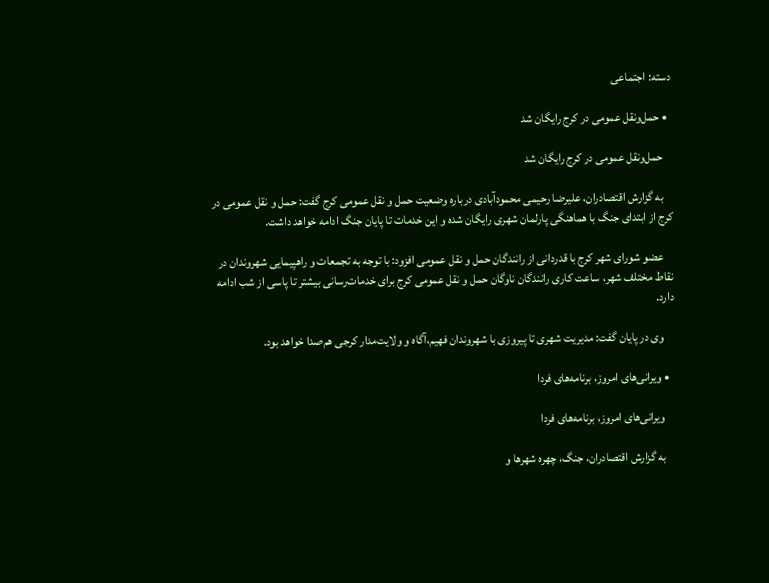دسته: اجتماعی

  • حمل‌ونقل عمومی در کرج رایگان شد

    حمل‌ونقل عمومی در کرج رایگان شد

    به گزارش اقتصادران، علیرضا رحیمی محمودآبادی درباره وضعیت حمل و نقل عمومی کرج گفت: حمل و نقل عمومی در کرج از ابتدای جنگ با هماهنگی پارلمان شهری رایگان شده و این خدمات تا پایان جنگ ادامه خواهد داشت.

    عضو شورای شهر کرج با قدردانی از رانندگان حمل و نقل عمومی افزود: با توجه به تجمعات و راهپیمایی شهروندان در نقاط مختلف شهر، ساعت کاری رانندگان ناوگان حمل و نقل عمومی کرج برای خدمات‌رسانی بیشتر تا پاسی از شب ادامه دارد.

    وی در پایان گفت: مدیریت شهری تا پیروزی با شهروندان فهیم،آگاه و ولایت‌مدار کرجی هم‌صدا خواهد بود.

  • ویرانی‌های امروز، برنامه‌های فردا

    ویرانی‌های امروز، برنامه‌های فردا

    به گزارش اقتصادران، جنگ، چهره شهر‌ها و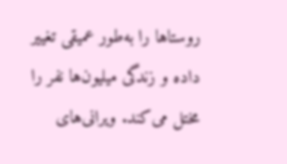روستا‌ها را به‌طور عمیقی تغییر داده و زندگی میلیون‌ها نفر را مختل می‌کند. ویرانی‌های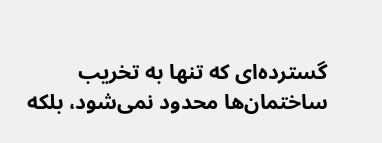گسترده‌ای که تنها به تخریب ساختمان‌ها محدود نمی‌شود، بلکه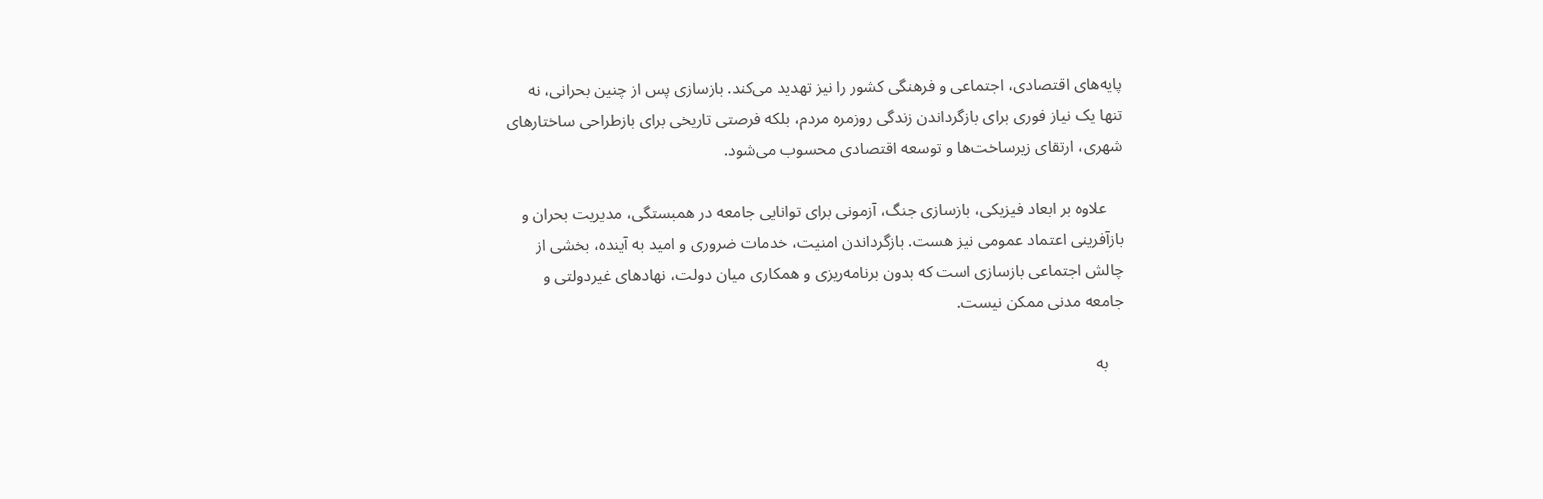پایه‌های اقتصادی، اجتماعی و فرهنگی کشور را نیز تهدید می‌کند. بازسازی پس از چنین بحرانی، نه تنها یک نیاز فوری برای بازگرداندن زندگی روزمره مردم، بلکه فرصتی تاریخی برای بازطراحی ساختار‌های شهری، ارتقای زیرساخت‌ها و توسعه اقتصادی محسوب می‌شود.

    علاوه بر ابعاد فیزیکی، بازسازی جنگ، آزمونی برای توانایی جامعه در همبستگی، مدیریت بحران و بازآفرینی اعتماد عمومی نیز هست. بازگرداندن امنیت، خدمات ضروری و امید به آینده، بخشی از چالش اجتماعی بازسازی است که بدون برنامه‌ریزی و همکاری میان دولت، نهاد‌های غیردولتی و جامعه مدنی ممکن نیست.

    به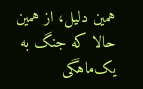همین دلیل، از همین حالا که جنگ به یک‌ماهگی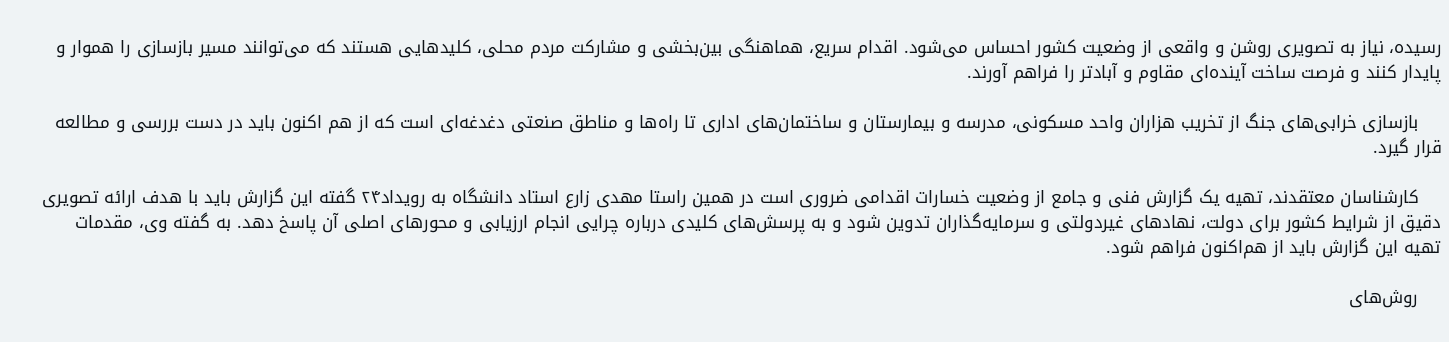رسیده، نیاز به تصویری روشن و واقعی از وضعیت کشور احساس می‌شود. اقدام سریع، هماهنگی بین‌بخشی و مشارکت مردم محلی، کلید‌هایی هستند که می‌توانند مسیر بازسازی را هموار و پایدار کنند و فرصت ساخت آینده‌ای مقاوم و آبادتر را فراهم آورند.

    بازسازی خرابی‌های جنگ از تخریب هزاران واحد مسکونی، مدرسه و بیمارستان و ساختمان‌های اداری تا راه‌ها و مناطق صنعتی دغدغه‌ای است که از هم اکنون باید در دست بررسی و مطالعه قرار گیرد.

    کارشناسان معتقدند، تهیه یک گزارش فنی و جامع از وضعیت خسارات اقدامی ضروری است در همین راستا مهدی زارع استاد دانشگاه به رویداد۲۴ گفته این گزارش باید با هدف ارائه تصویری دقیق از شرایط کشور برای دولت، نهاد‌های غیردولتی و سرمایه‌گذاران تدوین شود و به پرسش‌های کلیدی درباره چرایی انجام ارزیابی و محور‌های اصلی آن پاسخ دهد. به گفته وی، مقدمات تهیه این گزارش باید از هم‌اکنون فراهم شود.

    روش‌های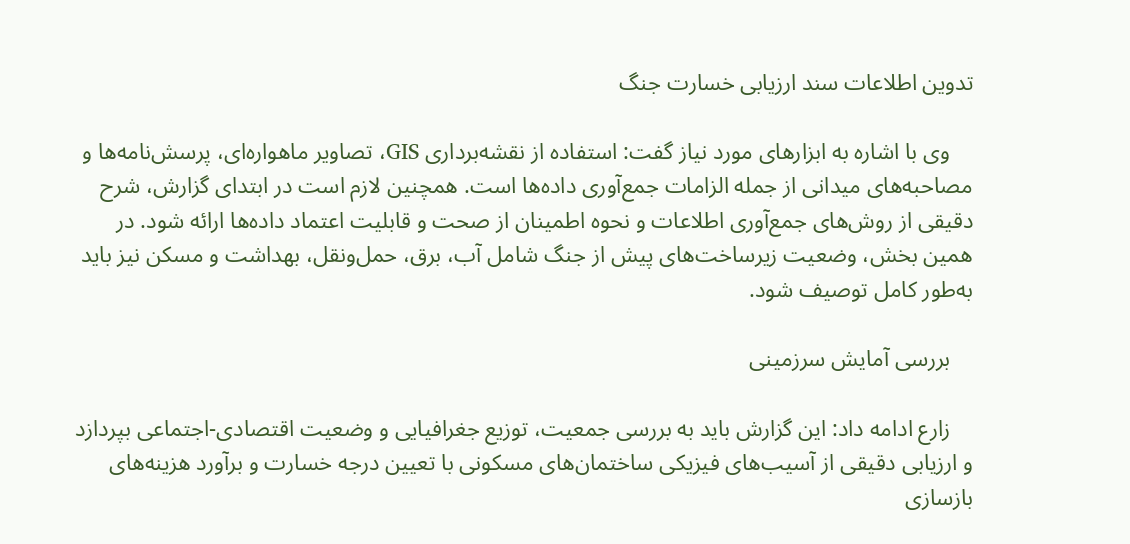تدوین اطلاعات سند ارزیابی خسارت جنگ

    وی با اشاره به ابزار‌های مورد نیاز گفت: استفاده از نقشه‌برداری GIS، تصاویر ماهواره‌ای، پرسش‌نامه‌ها و مصاحبه‌های میدانی از جمله الزامات جمع‌آوری داده‌ها است. همچنین لازم است در ابتدای گزارش، شرح دقیقی از روش‌های جمع‌آوری اطلاعات و نحوه اطمینان از صحت و قابلیت اعتماد داده‌ها ارائه شود. در همین بخش، وضعیت زیرساخت‌های پیش از جنگ شامل آب، برق، حمل‌ونقل، بهداشت و مسکن نیز باید به‌طور کامل توصیف شود.

    بررسی آمایش سرزمینی

    زارع ادامه داد: این گزارش باید به بررسی جمعیت، توزیع جغرافیایی و وضعیت اقتصادی-اجتماعی بپردازد و ارزیابی دقیقی از آسیب‌های فیزیکی ساختمان‌های مسکونی با تعیین درجه خسارت و برآورد هزینه‌های بازسازی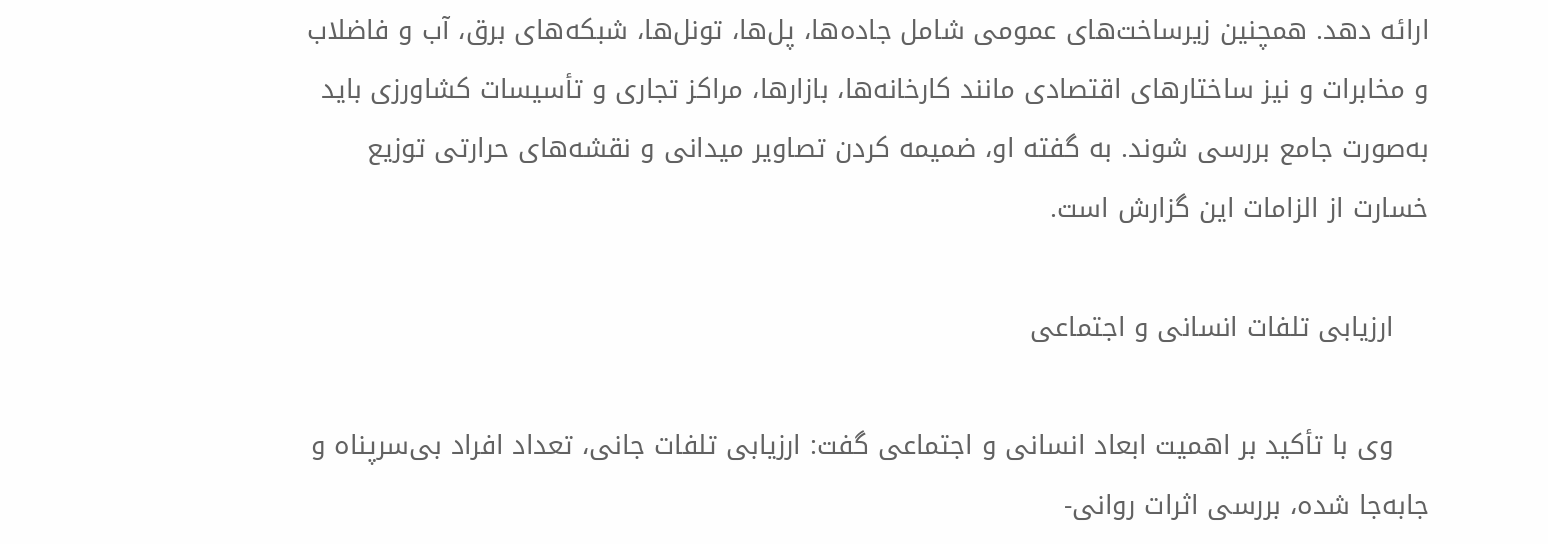ارائه دهد. همچنین زیرساخت‌های عمومی شامل جاده‌ها، پل‌ها، تونل‌ها، شبکه‌های برق، آب و فاضلاب و مخابرات و نیز ساختار‌های اقتصادی مانند کارخانه‌ها، بازارها، مراکز تجاری و تأسیسات کشاورزی باید به‌صورت جامع بررسی شوند. به گفته او، ضمیمه کردن تصاویر میدانی و نقشه‌های حرارتی توزیع خسارت از الزامات این گزارش است.

    ارزیابی تلفات انسانی و اجتماعی

    وی با تأکید بر اهمیت ابعاد انسانی و اجتماعی گفت: ارزیابی تلفات جانی، تعداد افراد بی‌سرپناه و جابه‌جا شده، بررسی اثرات روانی-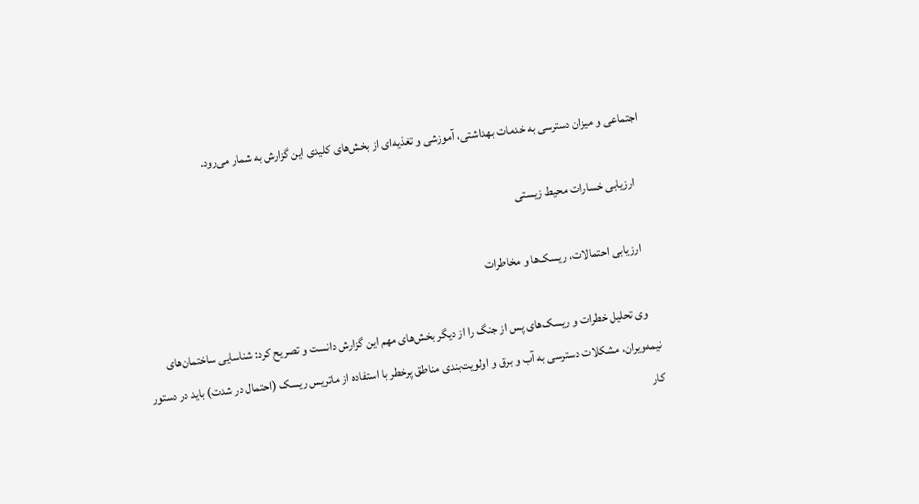اجتماعی و میزان دسترسی به خدمات بهداشتی، آموزشی و تغذیه‌ای از بخش‌های کلیدی این گزارش به شمار می‌رود.

    ارزیابی خسارات محیط زیستی

    ارزیابی احتمالات، ریسک‌ها و مخاطرات

    وی تحلیل خطرات و ریسک‌های پس از جنگ را از دیگر بخش‌های مهم این گزارش دانست و تصریح کرد: شناسایی ساختمان‌های نیمه‌ویران، مشکلات دسترسی به آب و برق و اولویت‌بندی مناطق پرخطر با استفاده از ماتریس ریسک (احتمال در شدت) باید در دستور کار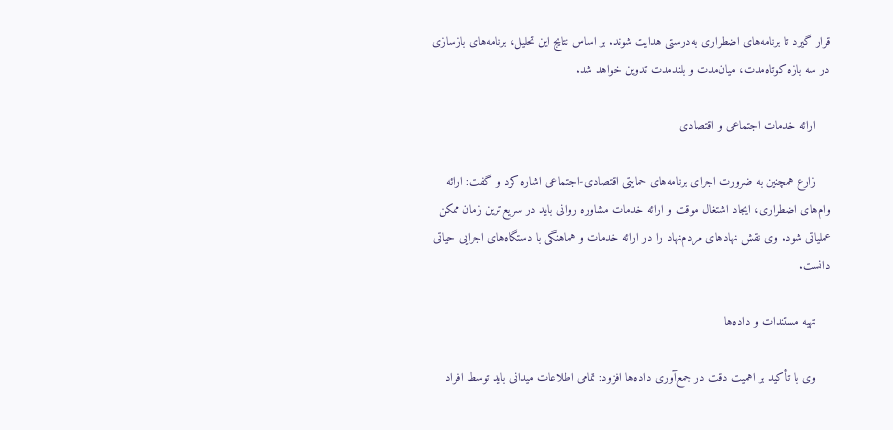قرار گیرد تا برنامه‌های اضطراری به‌درستی هدایت شوند. بر اساس نتایج این تحلیل، برنامه‌های بازسازی در سه بازه کوتاه‌مدت، میان‌مدت و بلندمدت تدوین خواهد شد.

    ارائه خدمات اجتماعی و اقتصادی

    زارع همچنین به ضرورت اجرای برنامه‌های حمایتی اقتصادی-اجتماعی اشاره کرد و گفت: ارائه وام‌های اضطراری، ایجاد اشتغال موقت و ارائه خدمات مشاوره روانی باید در سریع‌ترین زمان ممکن عملیاتی شود. وی نقش نهاد‌های مردم‌نهاد را در ارائه خدمات و هماهنگی با دستگاه‌های اجرایی حیاتی دانست.

    تهیه مستندات و داده‌ها

    وی با تأکید بر اهمیت دقت در جمع‌آوری داده‌ها افزود: تمامی اطلاعات میدانی باید توسط افراد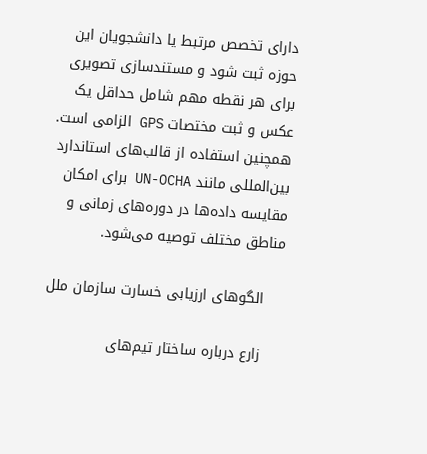دارای تخصص مرتبط یا دانشجویان این حوزه ثبت شود و مستندسازی تصویری برای هر نقطه مهم شامل حداقل یک عکس و ثبت مختصات GPS الزامی است. همچنین استفاده از قالب‌های استاندارد بین‌المللی مانند UN-OCHA برای امکان مقایسه داده‌ها در دوره‌های زمانی و مناطق مختلف توصیه می‌شود.

    الگو‌های ارزیابی خسارت سازمان ملل

    زارع درباره ساختار تیم‌های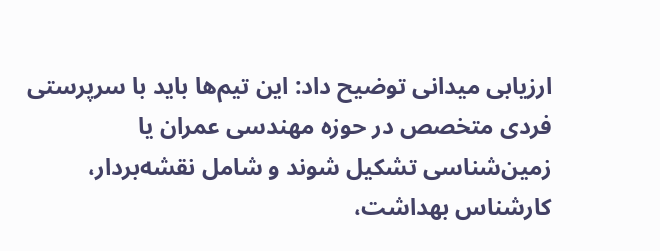ارزیابی میدانی توضیح داد: این تیم‌ها باید با سرپرستی فردی متخصص در حوزه مهندسی عمران یا زمین‌شناسی تشکیل شوند و شامل نقشه‌بردار، کارشناس بهداشت،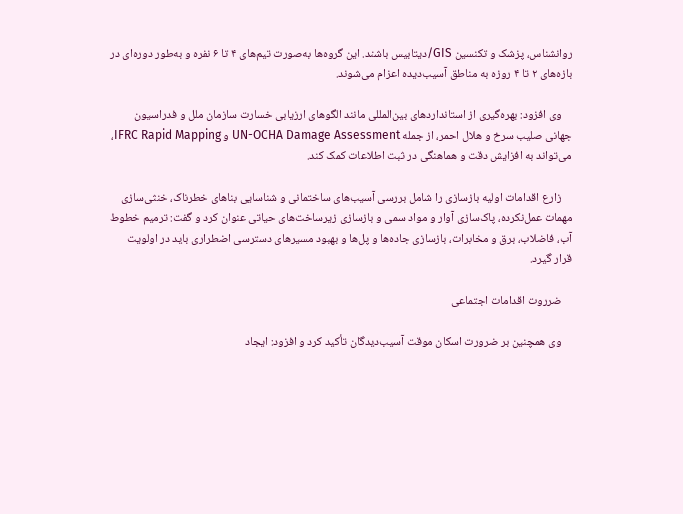روانشناس، پزشک و تکنسین GIS/دیتابیس باشند. این گروه‌ها به‌صورت تیم‌های ۴ تا ۶ نفره و به‌طور دوره‌ای در بازه‌های ۲ تا ۴ روزه به مناطق آسیب‌دیده اعزام می‌شوند.

    وی افزود: بهره‌گیری از استاندارد‌های بین‌المللی مانند الگو‌های ارزیابی خسارت سازمان ملل و فدراسیون جهانی صلیب سرخ و هلال احمر، از جمله UN-OCHA Damage Assessment و IFRC Rapid Mapping، می‌تواند به افزایش دقت و هماهنگی در ثبت اطلاعات کمک کند.

    زارع اقدامات اولیه بازسازی را شامل بررسی آسیب‌های ساختمانی و شناسایی بنا‌های خطرناک، خنثی‌سازی مهمات عمل‌نکرده، پاک‌سازی آوار و مواد سمی و بازسازی زیرساخت‌های حیاتی عنوان کرد و گفت: ترمیم خطوط آب، فاضلاب، برق و مخابرات، بازسازی جاده‌ها و پل‌ها و بهبود مسیر‌های دسترسی اضطراری باید در اولویت قرار گیرد.

    ضرروت اقدامات اجتماعی

    وی همچنین بر ضرورت اسکان موقت آسیب‌دیدگان تأکید کرد و افزود: ایجاد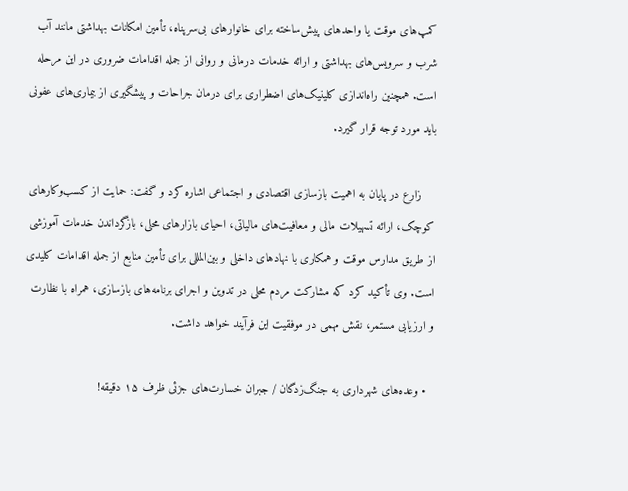کمپ‌های موقت یا واحد‌های پیش‌ساخته برای خانوار‌های بی‌سرپناه، تأمین امکانات بهداشتی مانند آب شرب و سرویس‌های بهداشتی و ارائه خدمات درمانی و روانی از جمله اقدامات ضروری در این مرحله است. همچنین راه‌اندازی کلینیک‌های اضطراری برای درمان جراحات و پیشگیری از بیماری‌های عفونی باید مورد توجه قرار گیرد.

    زارع در پایان به اهمیت بازسازی اقتصادی و اجتماعی اشاره کرد و گفت: حمایت از کسب‌وکار‌های کوچک، ارائه تسهیلات مالی و معافیت‌های مالیاتی، احیای بازار‌های محلی، بازگرداندن خدمات آموزشی از طریق مدارس موقت و همکاری با نهاد‌های داخلی و بین‌المللی برای تأمین منابع از جمله اقدامات کلیدی است. وی تأکید کرد که مشارکت مردم محلی در تدوین و اجرای برنامه‌های بازسازی، همراه با نظارت و ارزیابی مستمر، نقش مهمی در موفقیت این فرآیند خواهد داشت.

  • وعده‌های شهرداری به جنگ‌زدگان / جبران خسارت‌های جزئی ظرف ۱۵ دقیقه!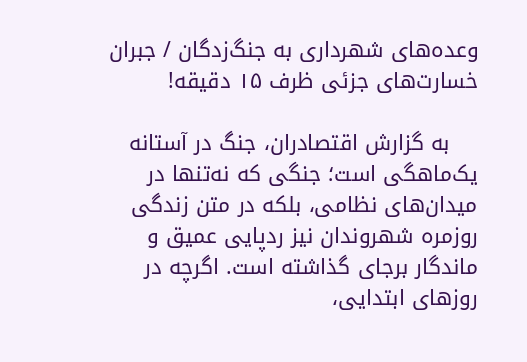وعده‌های شهرداری به جنگ‌زدگان / جبران خسارت‌های جزئی ظرف ۱۵ دقیقه!

    به گزارش اقتصادران، جنگ در آستانه یک‌ماهگی است؛ جنگی که نه‌تنها در میدان‌های نظامی، بلکه در متن زندگی روزمره شهروندان نیز ردپایی عمیق و ماندگار برجای گذاشته است. اگرچه در روزهای ابتدایی،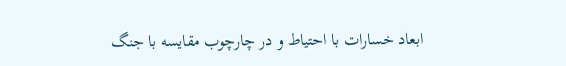ابعاد خسارات با احتیاط و در چارچوب مقایسه با جنگ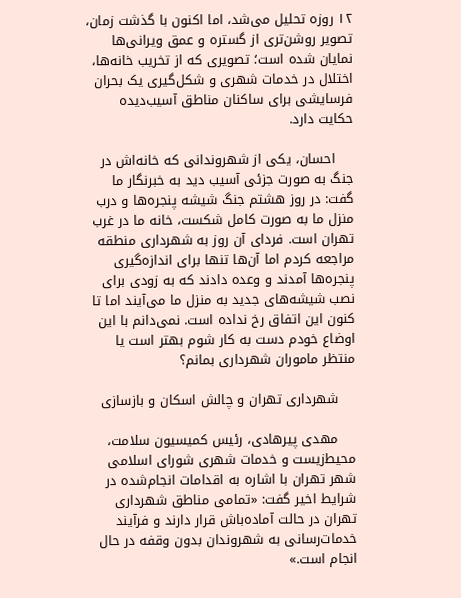۱۲ روزه تحلیل می‌شد، اما اکنون با گذشت زمان، تصویر روشن‌تری از گستره و عمق ویرانی‌ها نمایان شده است؛ تصویری که از تخریب خانه‌ها، اختلال در خدمات شهری و شکل‌گیری یک بحران فرسایشی برای ساکنان مناطق آسیب‌دیده حکایت دارد.

    احسان، یکی از شهروندانی که خانه‌اش در جنگ به صورت جزئی آسیب دید به خبرنگار ما گفت: در روز هشتم جنگ شیشه پنجره‌ها و درب منزل ما به صورت کامل شکست، خانه ما در غرب تهران است. فردای آن روز به شهرداری منطقه مراجعه کردم اما آن‌ها تنها برای اندازه‌گیری پنجره‌ها آمدند و وعده دادند که به زودی برای نصب شیشه‌های جدید به منزل ما می‌آیند اما تا کنون این اتفاق رخ نداده است. نمی‌دانم با این اوضاع خودم دست به کار شوم بهتر است یا منتظر ماموران شهرداری بمانم؟

    شهرداری تهران و چالش اسکان و بازسازی

    مهدی پیرهادی، رئیس کمیسیون سلامت، محیط‌زیست و خدمات شهری شورای اسلامی شهر تهران با اشاره به اقدامات انجام‌شده در شرایط اخیر گفت: «تمامی مناطق شهرداری تهران در حالت آماده‌باش قرار دارند و فرآیند خدمات‌رسانی به شهروندان بدون وقفه در حال انجام است.»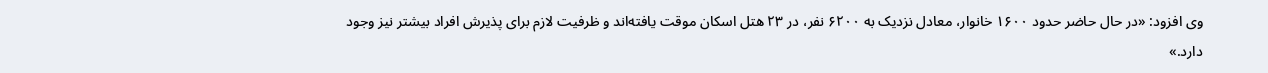وی افزود: «در حال حاضر حدود ۱۶۰۰ خانوار، معادل نزدیک به ۶۲۰۰ نفر، در ۲۳ هتل اسکان موقت یافته‌اند و ظرفیت لازم برای پذیرش افراد بیشتر نیز وجود دارد.»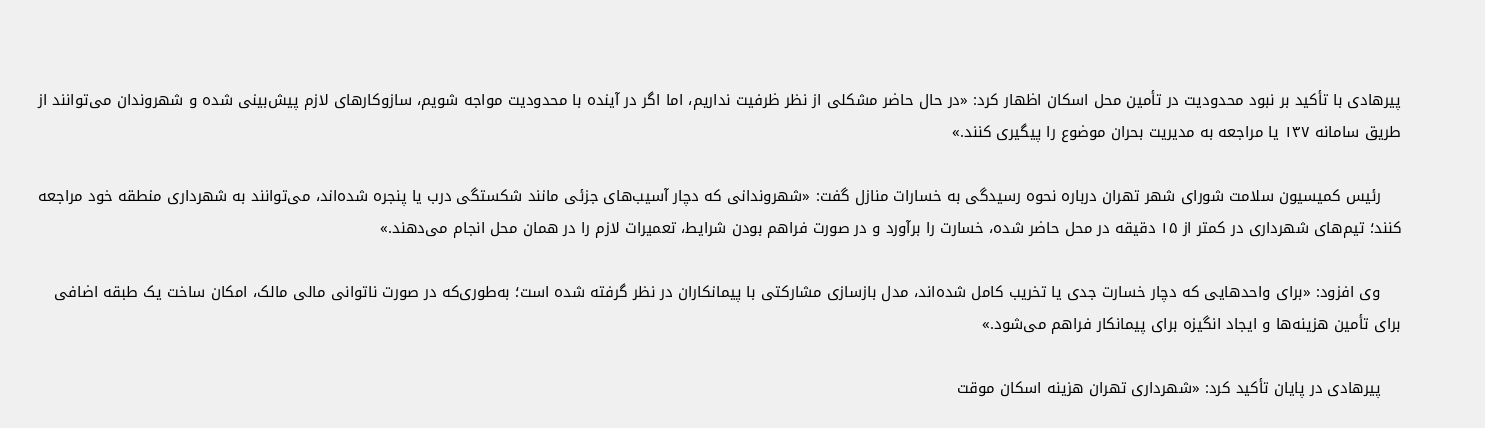پیرهادی با تأکید بر نبود محدودیت در تأمین محل اسکان اظهار کرد: «در حال حاضر مشکلی از نظر ظرفیت نداریم، اما اگر در آینده با محدودیت مواجه شویم، سازوکارهای لازم پیش‌بینی شده و شهروندان می‌توانند از طریق سامانه ۱۳۷ یا مراجعه به مدیریت بحران موضوع را پیگیری کنند.»

    رئیس کمیسیون سلامت شورای شهر تهران درباره نحوه رسیدگی به خسارات منازل گفت: «شهروندانی که دچار آسیب‌های جزئی مانند شکستگی درب یا پنجره شده‌اند، می‌توانند به شهرداری منطقه خود مراجعه کنند؛ تیم‌های شهرداری در کمتر از ۱۵ دقیقه در محل حاضر شده، خسارت را برآورد و در صورت فراهم بودن شرایط، تعمیرات لازم را در همان محل انجام می‌دهند.»

    وی افزود: «برای واحدهایی که دچار خسارت جدی یا تخریب کامل شده‌اند، مدل بازسازی مشارکتی با پیمانکاران در نظر گرفته شده است؛ به‌طوری‌که در صورت ناتوانی مالی مالک، امکان ساخت یک طبقه اضافی برای تأمین هزینه‌ها و ایجاد انگیزه برای پیمانکار فراهم می‌شود.»

    پیرهادی در پایان تأکید کرد: «شهرداری تهران هزینه اسکان موقت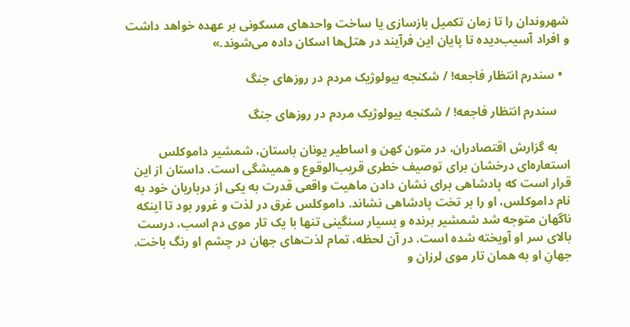شهروندان را تا زمان تکمیل بازسازی یا ساخت واحدهای مسکونی بر عهده خواهد داشت و افراد آسیب‌دیده تا پایان این فرآیند در هتل‌ها اسکان داده می‌شوند.»

  • سندرم انتظار فاجعه! / شکنجه بیولوژیک مردم در روزهای جنگ

    سندرم انتظار فاجعه! / شکنجه بیولوژیک مردم در روزهای جنگ

    به گزارش اقتصادران، در متون کهن و اساطیر یونان باستان، شمشیر داموکلس استعاره‌ای درخشان برای توصیف خطری قریب‌الوقوع و همیشگی است. داستان از این قرار است که پادشاهی برای نشان دادن ماهیت واقعی قدرت به یکی از درباریان خود به نام داموکلس، او را بر تخت پادشاهی نشاند. داموکلس غرق در لذت و غرور بود تا اینکه ناگهان متوجه شد شمشیر برنده و بسیار سنگینی تنها با یک تار موی دم اسب، درست بالای سر او آویخته شده است. در آن لحظه، تمام لذت‌های جهان در چشم او رنگ باخت. جهانِ او به همان تار موی لرزان و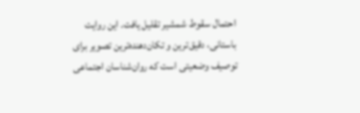احتمال سقوط شمشیر تقلیل یافت. این روایت باستانی، دقیق‌ترین و تکان‌دهنده‌ترین تصویر برای توصیف وضعیتی است که روان‌شناسان اجتماعی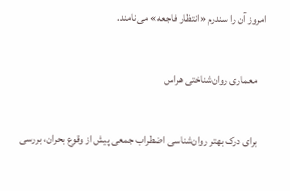امروز آن را سندرم «انتظار فاجعه» می‌نامند.

    معماری روان‌شناختی هراس

    برای درک بهتر روان‌شناسی اضطراب جمعی پیش از وقوع بحران، بررسی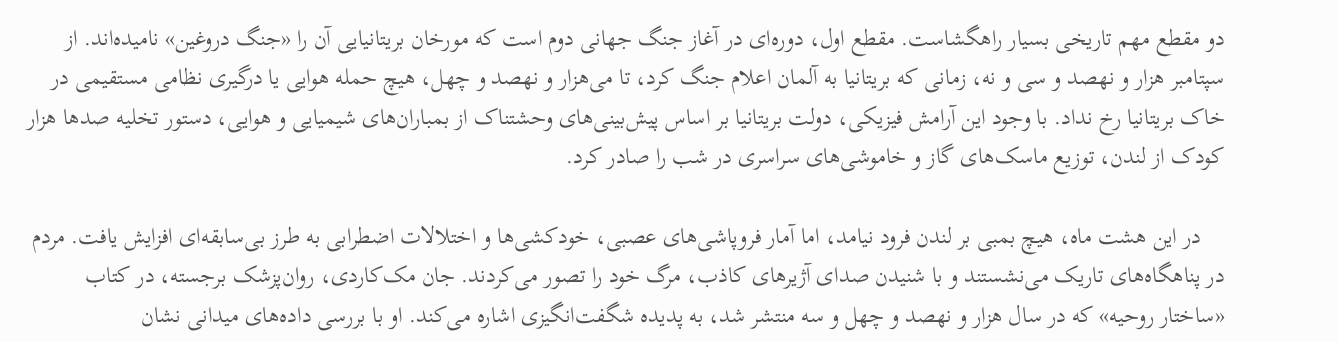دو مقطع مهم تاریخی بسیار راهگشاست. مقطع اول، دوره‌ای در آغاز جنگ جهانی دوم است که مورخان بریتانیایی آن را «جنگ دروغین» نامیده‌اند. از سپتامبر هزار و نهصد و سی و نه، زمانی که بریتانیا به آلمان اعلام جنگ کرد، تا می‌هزار و نهصد و چهل، هیچ حمله هوایی یا درگیری نظامی مستقیمی در خاک بریتانیا رخ نداد. با وجود این آرامش فیزیکی، دولت بریتانیا بر اساس پیش‌بینی‌های وحشتناک از بمباران‌های شیمیایی و هوایی، دستور تخلیه صد‌ها هزار کودک از لندن، توزیع ماسک‌های گاز و خاموشی‌های سراسری در شب را صادر کرد.

    در این هشت ماه، هیچ بمبی بر لندن فرود نیامد، اما آمار فروپاشی‌های عصبی، خودکشی‌ها و اختلالات اضطرابی به طرز بی‌سابقه‌ای افزایش یافت. مردم در پناهگاه‌های تاریک می‌نشستند و با شنیدن صدای آژیر‌های کاذب، مرگ خود را تصور می‌کردند. جان مک‌کاردی، روان‌پزشک برجسته، در کتاب «ساختار روحیه» که در سال هزار و نهصد و چهل و سه منتشر شد، به پدیده شگفت‌انگیزی اشاره می‌کند. او با بررسی داده‌های میدانی نشان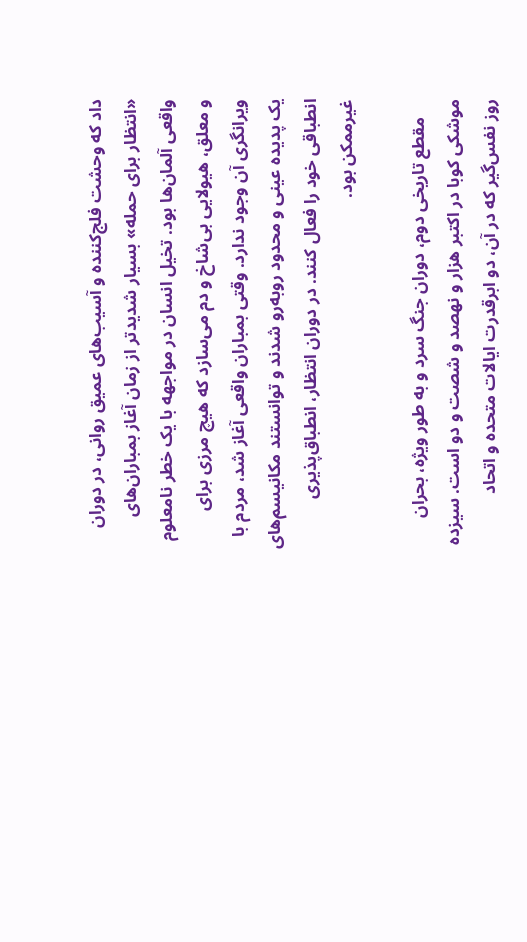داد که وحشت فلج‌کننده و آسیب‌های عمیق روانی، در دوران «انتظار برای حمله» بسیار شدیدتر از زمان آغاز بمباران‌های واقعی آلمان‌ها بود. تخیل انسان در مواجهه با یک خطر نامعلوم و معلق، هیولایی بی‌شاخ و دم می‌سازد که هیچ مرزی برای ویرانگری آن وجود ندارد. وقتی بمباران واقعی آغاز شد، مردم با یک پدیده عینی و محدود رو‌به‌رو شدند و توانستند مکانیسم‌های انطباقی خود را فعال کنند. در دوران انتظار، انطباق‌پذیری غیرممکن بود.

    مقطع تاریخی دوم، دوران جنگ سرد و به طور ویژه، بحران موشکی کوبا در اکتبر هزار و نهصد و شصت و دو است. سیزده روز نفس‌گیر که در آن، دو ابرقدرت ایالات متحده و اتحاد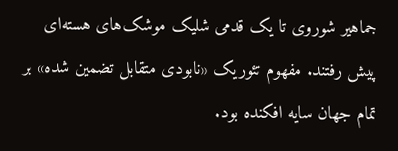جماهیر شوروی تا یک قدمی شلیک موشک‌های هسته‌ای پیش رفتند. مفهوم تئوریک «نابودی متقابل تضمین شده» بر تمام جهان سایه افکنده بود.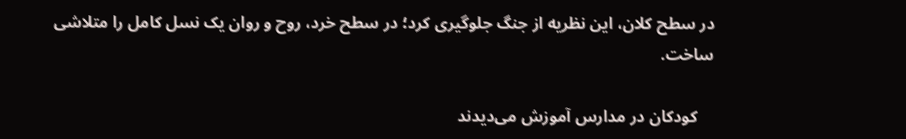در سطح کلان، این نظریه از جنگ جلوگیری کرد؛ در سطح خرد، روح و روان یک نسل کامل را متلاشی ساخت.

    کودکان در مدارس آموزش می‌دیدند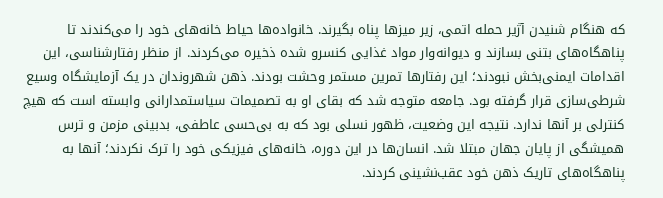که هنگام شنیدن آژیر حمله اتمی، زیر میز‌ها پناه بگیرند. خانواده‌ها حیاط خانه‌های خود را می‌کندند تا پناهگاه‌های بتنی بسازند و دیوانه‌وار مواد غذایی کنسرو شده ذخیره می‌کردند. از منظر رفتارشناسی، این اقدامات ایمنی‌بخش نبودند؛ این رفتار‌ها تمرین مستمر وحشت بودند. ذهن شهروندان در یک آزمایشگاه وسیع شرطی‌سازی قرار گرفته بود. جامعه متوجه شد که بقای او به تصمیمات سیاستمدارانی وابسته است که هیچ کنترلی بر آنها ندارد. نتیجه این وضعیت، ظهور نسلی بود که به بی‌حسی عاطفی، بدبینی مزمن و ترس همیشگی از پایان جهان مبتلا شد. انسان‌ها در این دوره، خانه‌های فیزیکی خود را ترک نکردند؛ آنها به پناهگاه‌های تاریک ذهن خود عقب‌نشینی کردند.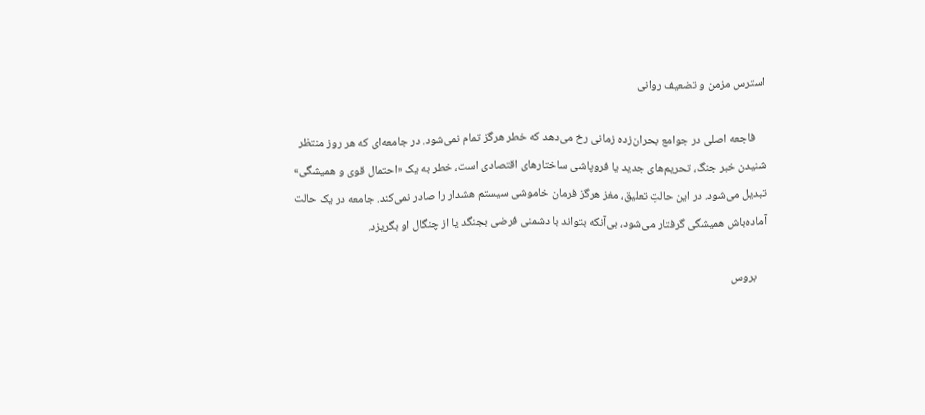استرس مزمن و تضعیف روانی

    فاجعه اصلی در جوامع بحران‌زده زمانی رخ می‌دهد که خطر هرگز تمام نمی‌شود. در جامعه‌ای که هر روز منتظر شنیدن خبر جنگ، تحریم‌های جدید یا فروپاشی ساختار‌های اقتصادی است، خطر به یک «احتمال قوی و همیشگی» تبدیل می‌شود. در این حالتِ تعلیق، مغز هرگز فرمان خاموشی سیستم هشدار را صادر نمی‌کند. جامعه در یک حالت آماده‌باش همیشگی گرفتار می‌شود، بی‌آنکه بتواند با دشمنی فرضی بجنگد یا از چنگال او بگریزد.

    بروس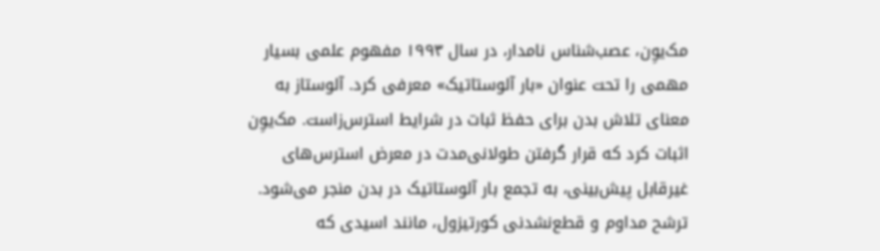مک‌یوِن، عصب‌شناس نامدار، در سال ۱۹۹۳ مفهوم علمی بسیار مهمی را تحت عنوان «بار آلوستاتیک» معرفی کرد. آلوستاز به معنای تلاش بدن برای حفظ ثبات در شرایط استرس‌زاست. مک‌یوِن اثبات کرد که قرار گرفتن طولانی‌مدت در معرض استرس‌های غیرقابل پیش‌بینی، به تجمع بار آلوستاتیک در بدن منجر می‌شود. ترشح مداوم و قطع‌نشدنی کورتیزول، مانند اسیدی که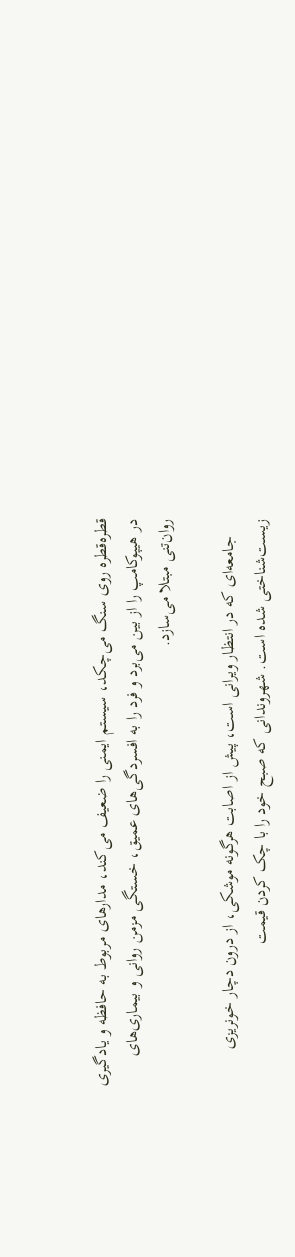قطره‌قطره روی سنگ می‌چکد، سیستم ایمنی را ضعیف می‌کند، مدار‌های مربوط به حافظه و یادگیری در هیپوکامپ را از بین می‌برد و فرد را به افسردگی‌های عمیق، خستگی مزمن روانی و بیماری‌های روان‌تنی مبتلا می‌سازد.

    جامعه‌ای که در انتظار ویرانی است، پیش از اصابت هرگونه موشکی، از درون دچار خونریزی زیست‌شناختی شده است. شهروندانی که صبح خود را با چک کردن قیمت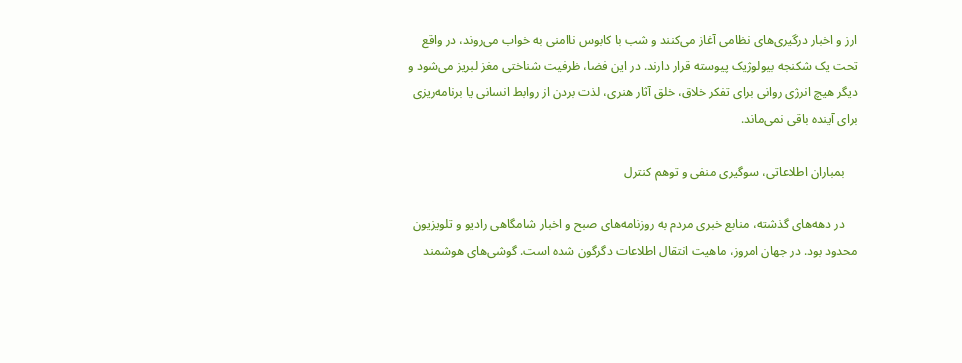ارز و اخبار درگیری‌های نظامی آغاز می‌کنند و شب با کابوس ناامنی به خواب می‌روند، در واقع تحت یک شکنجه بیولوژیک پیوسته قرار دارند. در این فضا، ظرفیت شناختی مغز لبریز می‌شود و دیگر هیچ انرژی روانی برای تفکر خلاق، خلق آثار هنری، لذت بردن از روابط انسانی یا برنامه‌ریزی برای آینده باقی نمی‌ماند.

    بمباران اطلاعاتی، سوگیری منفی و توهم کنترل

    در دهه‌های گذشته، منابع خبری مردم به روزنامه‌های صبح و اخبار شامگاهی رادیو و تلویزیون محدود بود. در جهان امروز، ماهیت انتقال اطلاعات دگرگون شده است. گوشی‌های هوشمند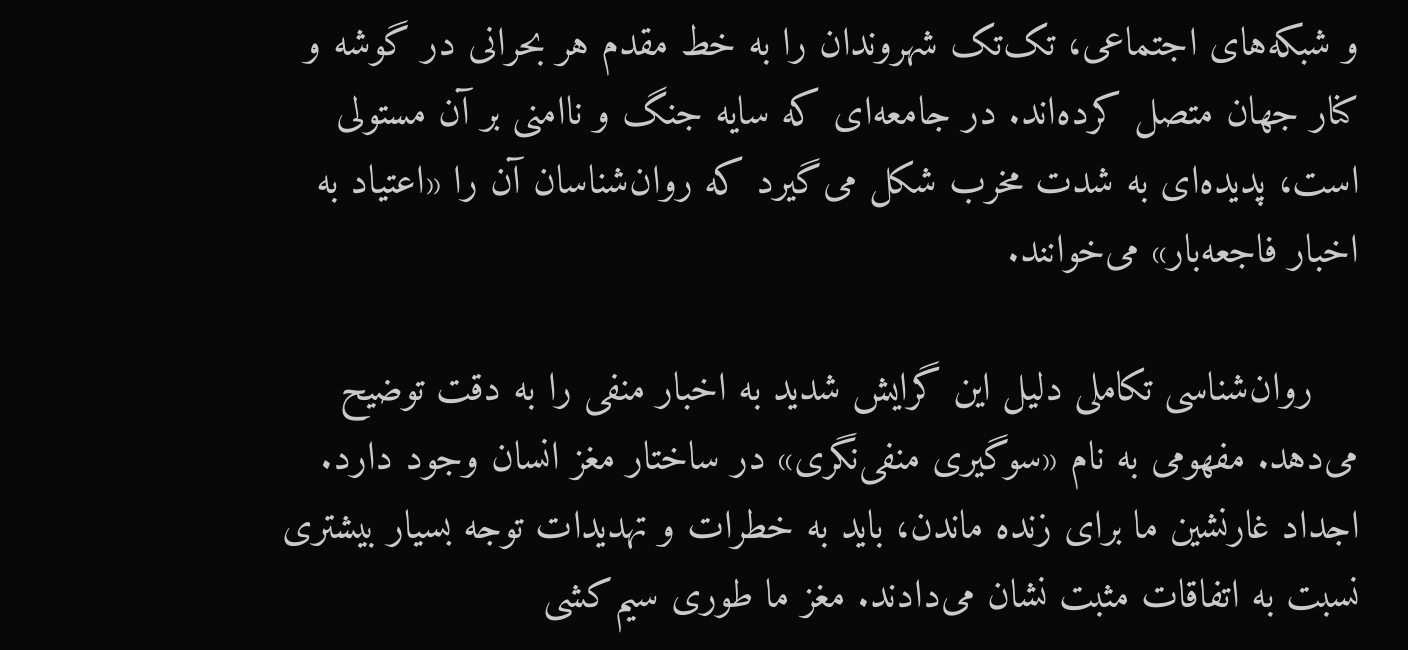و شبکه‌های اجتماعی، تک‌تک شهروندان را به خط مقدم هر بحرانی در گوشه و کنار جهان متصل کرده‌اند. در جامعه‌ای که سایه جنگ و ناامنی بر آن مستولی است، پدیده‌ای به شدت مخرب شکل می‌گیرد که روان‌شناسان آن را «اعتیاد به اخبار فاجعه‌بار» می‌خوانند.

    روان‌شناسی تکاملی دلیل این گرایش شدید به اخبار منفی را به دقت توضیح می‌دهد. مفهومی به نام «سوگیری منفی‌نگری» در ساختار مغز انسان وجود دارد. اجداد غارنشین ما برای زنده ماندن، باید به خطرات و تهدیدات توجه بسیار بیشتری نسبت به اتفاقات مثبت نشان می‌دادند. مغز ما طوری سیم‌کشی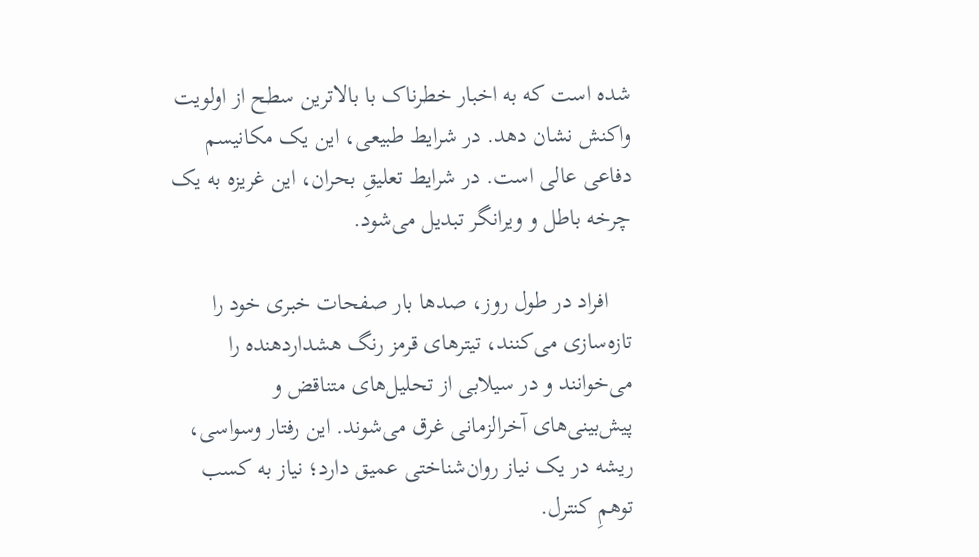شده است که به اخبار خطرناک با بالاترین سطح از اولویت واکنش نشان دهد. در شرایط طبیعی، این یک مکانیسم دفاعی عالی است. در شرایط تعلیقِ بحران، این غریزه به یک چرخه باطل و ویرانگر تبدیل می‌شود.

    افراد در طول روز، صد‌ها بار صفحات خبری خود را تازه‌سازی می‌کنند، تیتر‌های قرمز رنگ هشداردهنده را می‌خوانند و در سیلابی از تحلیل‌های متناقض و پیش‌بینی‌های آخرالزمانی غرق می‌شوند. این رفتار وسواسی، ریشه در یک نیاز روان‌شناختی عمیق دارد؛ نیاز به کسب توهمِ کنترل.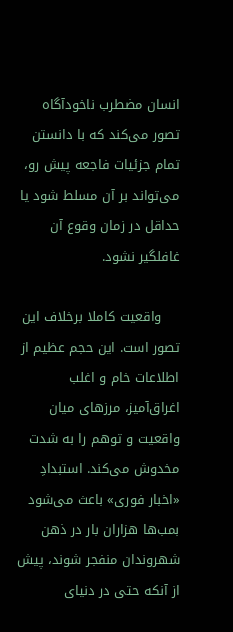انسان مضطرب ناخودآگاه تصور می‌کند که با دانستن تمام جزئیات فاجعه پیش رو، می‌تواند بر آن مسلط شود یا حداقل در زمان وقوع آن غافلگیر نشود.

    واقعیت کاملا برخلاف این تصور است. این حجم عظیم از اطلاعات خام و اغلب اغراق‌آمیز، مرز‌های میان واقعیت و توهم را به شدت مخدوش می‌کند. استبدادِ «اخبار فوری» باعث می‌شود بمب‌ها هزاران بار در ذهن شهروندان منفجر شوند، پیش از آنکه حتی در دنیای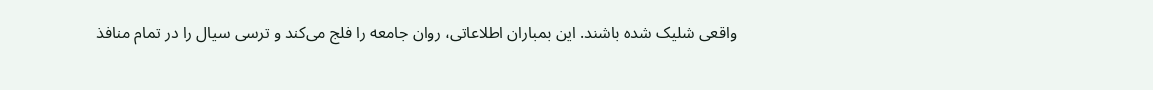واقعی شلیک شده باشند. این بمباران اطلاعاتی، روان جامعه را فلج می‌کند و ترسی سیال را در تمام منافذ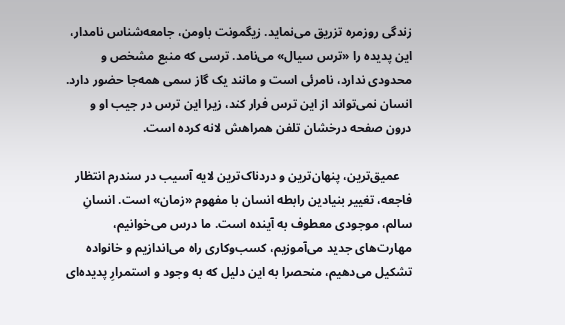زندگی روزمره تزریق می‌نماید. زیگمونت باومن، جامعه‌شناس نامدار، این پدیده را «ترس سیال» می‌نامد. ترسی که منبع مشخص و محدودی ندارد، نامرئی است و مانند یک گاز سمی همه‌جا حضور دارد. انسان نمی‌تواند از این ترس فرار کند، زیرا این ترس در جیب او و درون صفحه درخشان تلفن همراهش لانه کرده است.

    عمیق‌ترین، پنهان‌ترین و دردناک‌ترین لایه آسیب در سندرم انتظار فاجعه، تغییر بنیادین رابطه انسان با مفهوم «زمان» است. انسانِ سالم، موجودی معطوف به آینده است. ما درس می‌خوانیم، مهارت‌های جدید می‌آموزیم، کسب‌وکاری راه می‌اندازیم و خانواده تشکیل می‌دهیم، منحصرا به این دلیل که به وجود و استمرارِ پدیده‌ای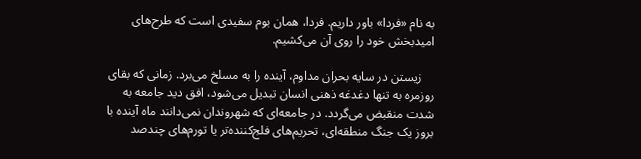به نام «فردا» باور داریم. فردا، همان بوم سفیدی است که طرح‌های امیدبخش خود را روی آن می‌کشیم.

    زیستن در سایه بحران مداوم، آینده را به مسلخ می‌برد. زمانی که بقای روزمره به تنها دغدغه ذهنی انسان تبدیل می‌شود، افق دید جامعه به شدت منقبض می‌گردد. در جامعه‌ای که شهروندان نمی‌دانند ماه آینده با بروز یک جنگ منطقه‌ای، تحریم‌های فلج‌کننده‌تر یا تورم‌های چندصد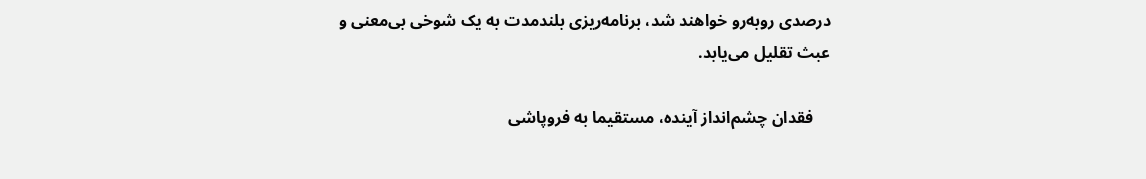درصدی رو‌به‌رو خواهند شد، برنامه‌ریزی بلندمدت به یک شوخی بی‌معنی و عبث تقلیل می‌یابد.

    فقدان چشم‌انداز آینده، مستقیما به فروپاشی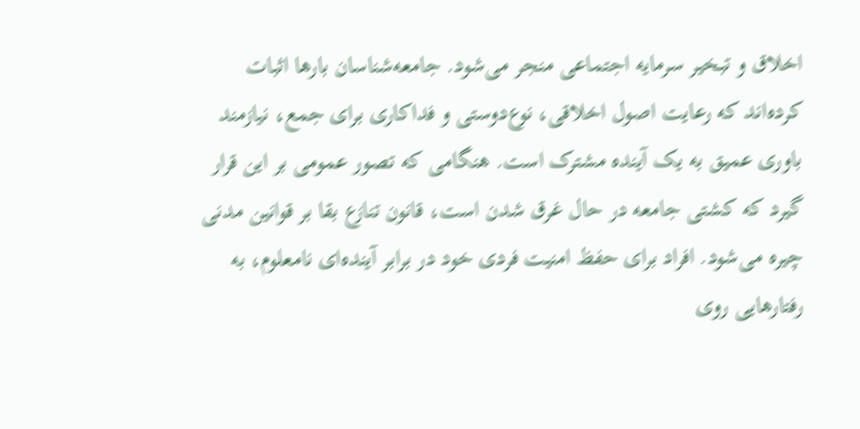اخلاق و تبخیر سرمایه اجتماعی منجر می‌شود. جامعه‌شناسان بار‌ها اثبات کرده‌اند که رعایت اصول اخلاقی، نوع‌دوستی و فداکاری برای جمع، نیازمند باوری عمیق به یک آینده مشترک است. هنگامی که تصور عمومی بر این قرار گیرد که کشتی جامعه در حال غرق شدن است، قانون تنازع بقا بر قوانین مدنی چیره می‌شود. افراد برای حفظ امنیت فردی خود در برابر آینده‌ای نامعلوم، به رفتار‌هایی روی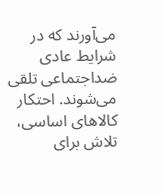می‌آورند که در شرایط عادی ضداجتماعی تلقی می‌شوند. احتکار کالا‌های اساسی، تلاش برای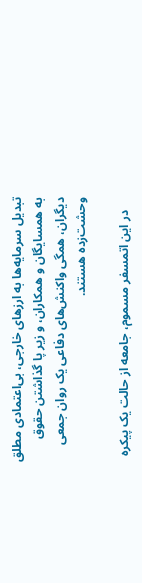تبدیل سرمایه‌ها به ارز‌های خارجی، بی‌اعتمادی مطلق به همسایگان و همکاران، و زیر پا گذاشتن حقوق دیگران، همگی واکنش‌های دفاعی یک روان جمعی وحشت‌زده هستند.

    در این اتمسفر مسموم، جامعه از حالت یک پیکره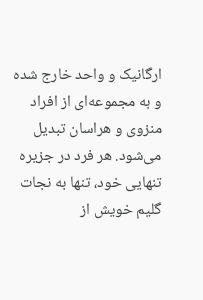ارگانیک و واحد خارج شده و به مجموعه‌ای از افراد منزوی و هراسان تبدیل می‌شود. هر فرد در جزیره تنهایی خود، تنها به نجات گلیم خویش از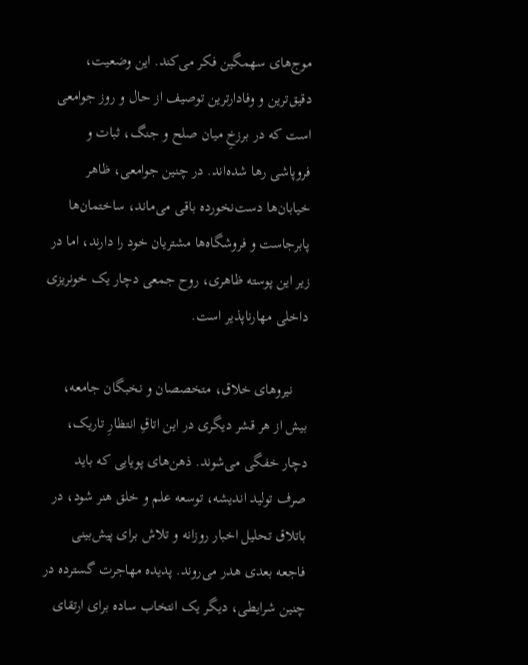موج‌های سهمگین فکر می‌کند. این وضعیت، دقیق‌ترین و وفادارترین توصیف از حال و روز جوامعی است که در برزخِ میان صلح و جنگ، ثبات و فروپاشی رها شده‌اند. در چنین جوامعی، ظاهر خیابان‌ها دست‌نخورده باقی می‌ماند، ساختمان‌ها پابرجاست و فروشگاه‌ها مشتریان خود را دارند، اما در زیر این پوسته ظاهری، روح جمعی دچار یک خونریزی داخلی مهارناپذیر است.

    نیرو‌های خلاق، متخصصان و نخبگان جامعه، بیش از هر قشر دیگری در این اتاقِ انتظارِ تاریک، دچار خفگی می‌شوند. ذهن‌های پویایی که باید صرف تولید اندیشه، توسعه علم و خلق هنر شود، در باتلاق تحلیل اخبار روزانه و تلاش برای پیش‌بینی فاجعه بعدی هدر می‌روند. پدیده مهاجرت گسترده در چنین شرایطی، دیگر یک انتخاب ساده برای ارتقای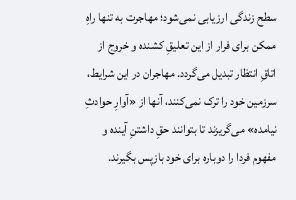سطح زندگی ارزیابی نمی‌شود؛ مهاجرت به تنها راهِ ممکن برای فرار از این تعلیقِ کشنده و خروج از اتاقِ انتظار تبدیل می‌گردد. مهاجران در این شرایط، سرزمین خود را ترک نمی‌کنند، آنها از «آوارِ حوادثِ نیامده» می‌گریزند تا بتوانند حقِ داشتنِ آینده و مفهوم فردا را دوباره برای خود بازپس بگیرند.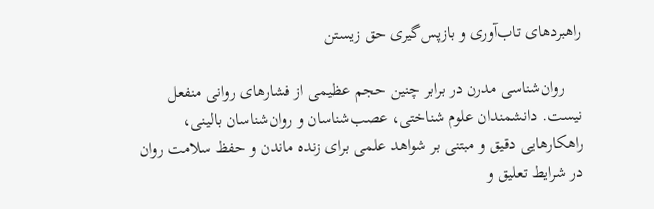راهبرد‌های تاب‌آوری و بازپس‌گیری حق زیستن

    روان‌شناسی مدرن در برابر چنین حجم عظیمی از فشار‌های روانی منفعل نیست. دانشمندان علوم شناختی، عصب‌شناسان و روان‌شناسان بالینی، راهکار‌هایی دقیق و مبتنی بر شواهد علمی برای زنده ماندن و حفظ سلامت روان در شرایط تعلیق و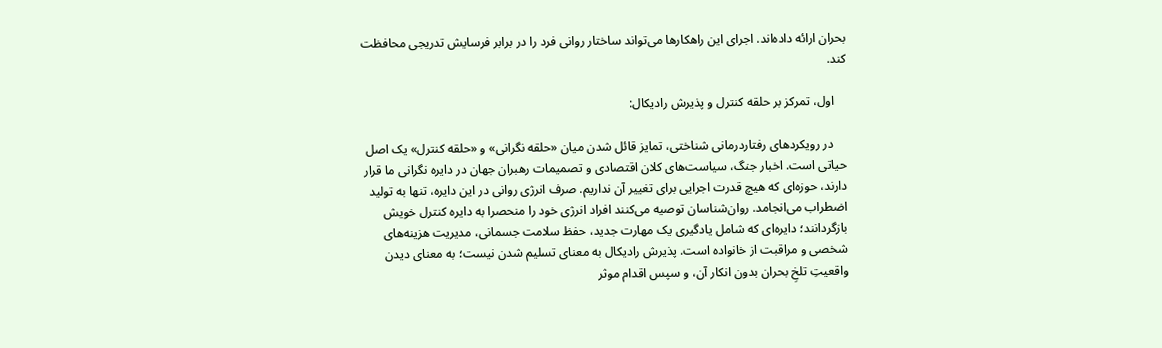بحران ارائه داده‌اند. اجرای این راهکار‌ها می‌تواند ساختار روانی فرد را در برابر فرسایش تدریجی محافظت کند.

    اول، تمرکز بر حلقه کنترل و پذیرش رادیکال:

    در رویکرد‌های رفتاردرمانی شناختی، تمایز قائل شدن میان «حلقه نگرانی» و «حلقه کنترل» یک اصل حیاتی است. اخبار جنگ، سیاست‌های کلان اقتصادی و تصمیمات رهبران جهان در دایره نگرانی ما قرار دارند، حوزه‌ای که هیچ قدرت اجرایی برای تغییر آن نداریم. صرف انرژی روانی در این دایره، تنها به تولید اضطراب می‌انجامد. روان‌شناسان توصیه می‌کنند افراد انرژی خود را منحصرا به دایره کنترل خویش بازگردانند؛ دایره‌ای که شامل یادگیری یک مهارت جدید، حفظ سلامت جسمانی، مدیریت هزینه‌های شخصی و مراقبت از خانواده است. پذیرش رادیکال به معنای تسلیم شدن نیست؛ به معنای دیدن واقعیتِ تلخِ بحران بدون انکار آن، و سپس اقدام موثر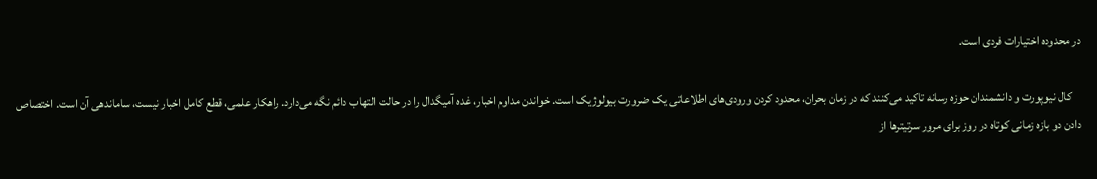در محدوده اختیارات فردی است.

    کال نیوپورت و دانشمندان حوزه رسانه تاکید می‌کنند که در زمان بحران، محدود کردن ورودی‌های اطلاعاتی یک ضرورت بیولوژیک است. خواندن مداوم اخبار، غده آمیگدال را در حالت التهاب دائم نگه می‌دارد. راهکار علمی، قطع کامل اخبار نیست، ساماندهی آن است. اختصاص دادن دو بازه زمانی کوتاه در روز برای مرور سرتیتر‌ها از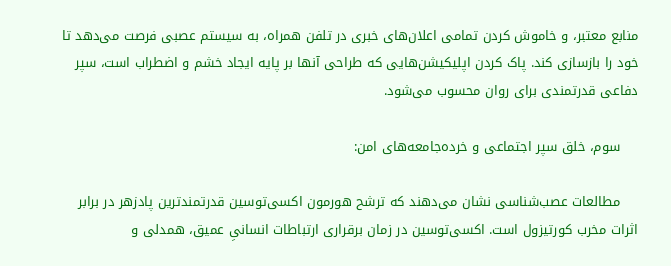منابع معتبر، و خاموش کردن تمامی اعلان‌های خبری در تلفن همراه، به سیستم عصبی فرصت می‌دهد تا خود را بازسازی کند. پاک کردن اپلیکیشن‌هایی که طراحی آنها بر پایه ایجاد خشم و اضطراب است، سپر دفاعی قدرتمندی برای روان محسوب می‌شود.

    سوم، خلق سپر اجتماعی و خرده‌جامعه‌های امن:

    مطالعات عصب‌شناسی نشان می‌دهند که ترشح هورمون اکسی‌توسین قدرتمندترین پادزهر در برابر اثرات مخرب کورتیزول است. اکسی‌توسین در زمان برقراری ارتباطات انسانیِ عمیق، همدلی و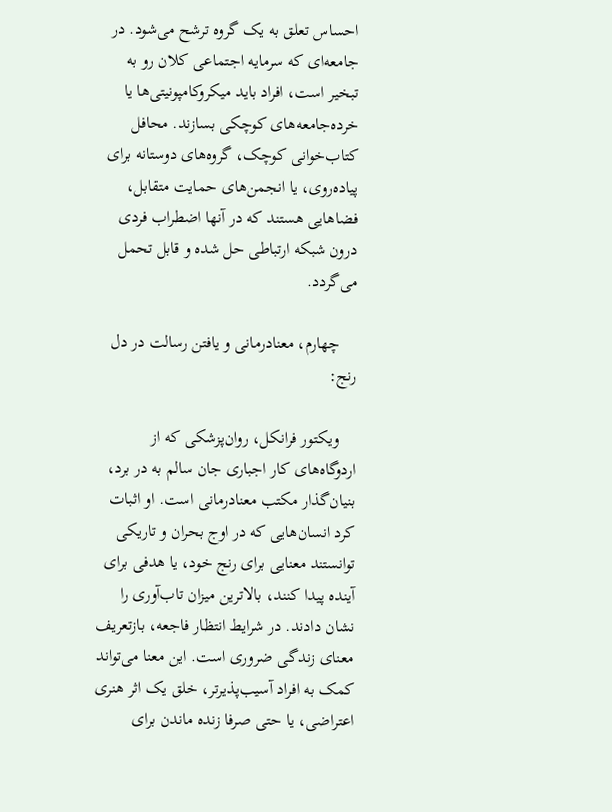احساس تعلق به یک گروه ترشح می‌شود. در جامعه‌ای که سرمایه اجتماعی کلان رو به تبخیر است، افراد باید میکروکامپونیتی‌ها یا خرده‌جامعه‌های کوچکی بسازند. محافل کتاب‌خوانی کوچک، گروه‌های دوستانه برای پیاده‌روی، یا انجمن‌های حمایت متقابل، فضا‌هایی هستند که در آنها اضطراب فردی درون شبکه ارتباطی حل شده و قابل تحمل می‌گردد.

    چهارم، معنادرمانی و یافتن رسالت در دل رنج:

    ویکتور فرانکل، روان‌پزشکی که از اردوگاه‌های کار اجباری جان سالم به در برد، بنیان‌گذار مکتب معنادرمانی است. او اثبات کرد انسان‌هایی که در اوج بحران و تاریکی توانستند معنایی برای رنج خود، یا هدفی برای آینده پیدا کنند، بالاترین میزان تاب‌آوری را نشان دادند. در شرایط انتظار فاجعه، بازتعریف معنای زندگی ضروری است. این معنا می‌تواند کمک به افراد آسیب‌پذیرتر، خلق یک اثر هنری اعتراضی، یا حتی صرفا زنده ماندن برای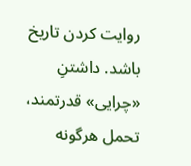روایت کردن تاریخ باشد. داشتنِ «چرایی» قدرتمند، تحمل هرگونه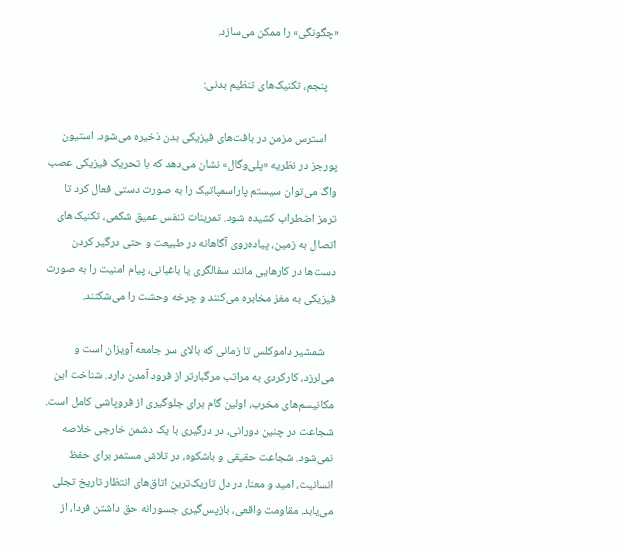«چگونگی» را ممکن می‌سازد.

    پنجم، تکنیک‌های تنظیم بدنی:

    استرس مزمن در بافت‌های فیزیکی بدن ذخیره می‌شود. استیون پورجز در نظریه «پلی‌وگال» نشان می‌دهد که با تحریک فیزیکی عصب واگ می‌توان سیستم پاراسمپاتیک را به صورت دستی فعال کرد تا ترمز اضطراب کشیده شود. تمرینات تنفس عمیق شکمی، تکنیک‌های اتصال به زمین، پیاده‌روی آگاهانه در طبیعت و حتی درگیر کردن دست‌ها در کار‌هایی مانند سفالگری یا باغبانی، پیام امنیت را به صورت فیزیکی به مغز مخابره می‌کنند و چرخه وحشت را می‌شکنند.

    شمشیر داموکلس تا زمانی که بالای سر جامعه آویزان است و می‌لرزد، کارکردی به مراتب مرگبارتر از فرود آمدن دارد. شناخت این مکانیسم‌های مخرب، اولین گام برای جلوگیری از فروپاشی کامل است. شجاعت در چنین دورانی، در درگیری با یک دشمن خارجی خلاصه نمی‌شود. شجاعت حقیقی و باشکوه، در تلاش مستمر برای حفظ انسانیت، امید و معنا، در دل تاریک‌ترین اتاق‌های انتظار تاریخ تجلی می‌یابد. مقاومت واقعی، بازپس‌گیری جسورانه حق داشتن فردا، از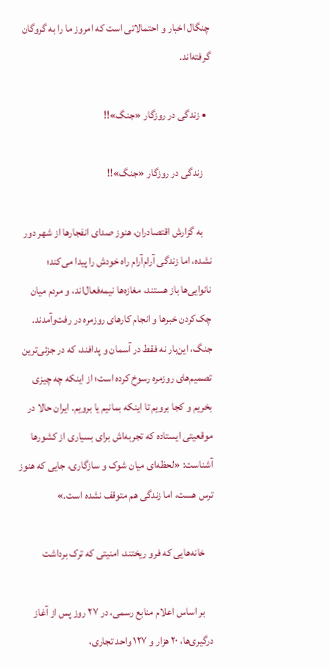چنگال اخبار و احتمالاتی است که امروز ما را به گروگان گرفته‌اند.

  • زندگی در روزگار «جنگ»!!

    زندگی در روزگار «جنگ»!!

    به گزارش اقتصادران، هنوز صدای انفجارها از شهر دور نشده، اما زندگی آرام‌آرام راه خودش را پیدا می‌کند؛ نانوایی‌ها باز هستند، مغازه‌ها نیمه‌فعال‌اند، و مردم میان چک‌کردن خبرها و انجام کارهای روزمره در رفت‌وآمدند. جنگ، این‌بار نه فقط در آسمان و پدافند، که در جزئی‌ترین تصمیم‌های روزمره رسوخ کرده است؛ از اینکه چه چیزی بخریم و کجا برویم تا اینکه بمانیم یا برویم. ایران حالا در موقعیتی ایستاده که تجربه‌اش برای بسیاری از کشورها آشناست: «لحظه‌ای میان شوک و سازگاری، جایی که هنوز ترس هست، اما زندگی هم متوقف نشده است.»

    خانه‌هایی که فرو ریختند، امنیتی که ترک برداشت

    بر اساس اعلام منابع رسمی، در ۲۷ روز پس از آغاز درگیری‌ها، ۲۰ هزار و ۱۲۷ واحد تجاری،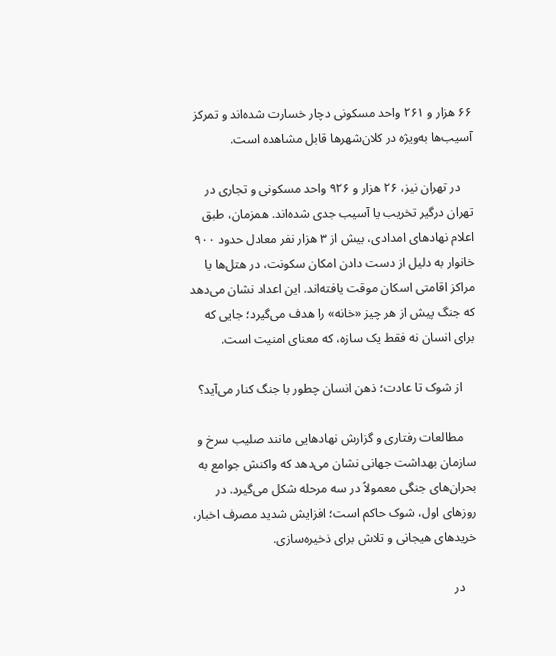۶۶ هزار و ۲۶۱ واحد مسکونی دچار خسارت شده‌اند و تمرکز آسیب‌ها به‌ویژه در کلان‌شهرها قابل مشاهده است.

    در تهران نیز، ۲۶ هزار و ۹۲۶ واحد مسکونی و تجاری در تهران درگیر تخریب یا آسیب جدی شده‌اند. همزمان، طبق اعلام نهادهای امدادی، بیش از ۳ هزار نفر معادل حدود ۹۰۰ خانوار به دلیل از دست دادن امکان سکونت، در هتل‌ها یا مراکز اقامتی اسکان موقت یافته‌اند. این اعداد نشان می‌دهد که جنگ پیش از هر چیز «خانه» را هدف می‌گیرد؛ جایی که برای انسان نه فقط یک سازه، که معنای امنیت است.

    از شوک تا عادت؛ ذهن انسان چطور با جنگ کنار می‌آید؟

    مطالعات رفتاری و گزارش نهادهایی مانند صلیب سرخ و سازمان بهداشت جهانی نشان می‌دهد که واکنش جوامع به بحران‌های جنگی معمولاً در سه مرحله شکل می‌گیرد. در روزهای اول، شوک حاکم است؛ افزایش شدید مصرف اخبار، خریدهای هیجانی و تلاش برای ذخیره‌سازی.

    در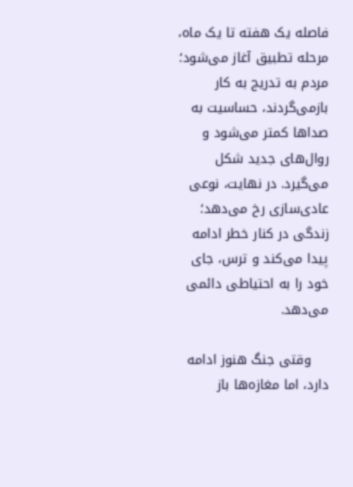فاصله یک هفته تا یک ماه، مرحله تطبیق آغاز می‌شود؛ مردم به تدریج به کار بازمی‌گردند، حساسیت به صداها کمتر می‌شود و روال‌های جدید شکل می‌گیرد. در نهایت، نوعی عادی‌سازی رخ می‌دهد؛ زندگی در کنار خطر ادامه پیدا می‌کند و ترس، جای خود را به احتیاطی دائمی می‌دهد.

    وقتی جنگ هنوز ادامه دارد، اما مغازه‌ها باز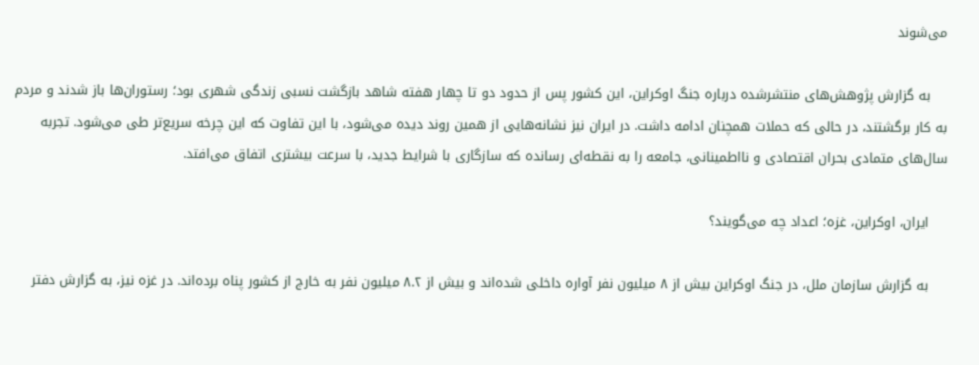می‌شوند

    به گزارش پژوهش‌های منتشرشده درباره جنگ اوکراین، این کشور پس از حدود دو تا چهار هفته شاهد بازگشت نسبی زندگی شهری بود؛ رستوران‌ها باز شدند و مردم به کار برگشتند، در حالی که حملات همچنان ادامه داشت. در ایران نیز نشانه‌هایی از همین روند دیده می‌شود، با این تفاوت که این چرخه سریع‌تر طی می‌شود. تجربه سال‌های متمادی بحران اقتصادی و نااطمینانی، جامعه را به نقطه‌ای رسانده که سازگاری با شرایط جدید، با سرعت بیشتری اتفاق می‌افتد.

    ایران، اوکراین، غزه؛ اعداد چه می‌گویند؟

    به گزارش سازمان ملل، در جنگ اوکراین بیش از ۸ میلیون نفر آواره داخلی شده‌اند و بیش از ۸.۲ میلیون نفر به خارج از کشور پناه برده‌اند. در غزه نیز، به گزارش دفتر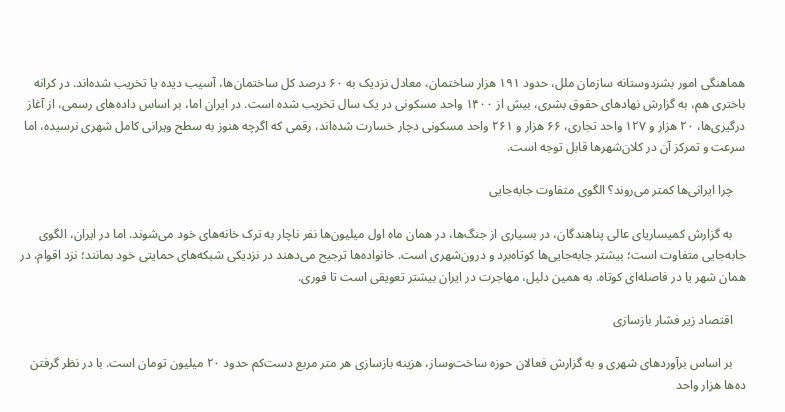هماهنگی امور بشردوستانه سازمان ملل، حدود ۱۹۱ هزار ساختمان، معادل نزدیک به ۶۰ درصد کل ساختمان‌ها، آسیب دیده یا تخریب شده‌اند. در کرانه باختری هم، به گزارش نهادهای حقوق بشری، بیش از ۱۴۰۰ واحد مسکونی در یک سال تخریب شده است. در ایران اما، بر اساس داده‌های رسمی، از آغاز درگیری‌ها، ۲۰ هزار و ۱۲۷ واحد تجاری، ۶۶ هزار و ۲۶۱ واحد مسکونی دچار خسارت شده‌اند، رقمی که اگرچه هنوز به سطح ویرانی کامل شهری نرسیده، اما سرعت و تمرکز آن در کلان‌شهرها قابل توجه است.

    چرا ایرانی‌ها کمتر می‌روند؟ الگوی متفاوت جابه‌جایی

    به گزارش کمیساریای عالی پناهندگان، در بسیاری از جنگ‌ها، در همان ماه اول میلیون‌ها نفر ناچار به ترک خانه‌های خود می‌شوند. اما در ایران، الگوی جابه‌جایی متفاوت است؛ بیشتر جابه‌جایی‌ها کوتاه‌برد و درون‌شهری است. خانواده‌ها ترجیح می‌دهند در نزدیکی شبکه‌های حمایتی خود بمانند؛ نزد اقوام، در همان شهر یا در فاصله‌ای کوتاه. به همین دلیل، مهاجرت در ایران بیشتر تعویقی است تا فوری.

    اقتصاد زیر فشار بازسازی

    بر اساس برآوردهای شهری و به گزارش فعالان حوزه ساخت‌وساز، هزینه بازسازی هر متر مربع دست‌کم حدود ۲۰ میلیون تومان است. با در نظر گرفتن ده‌ها هزار واحد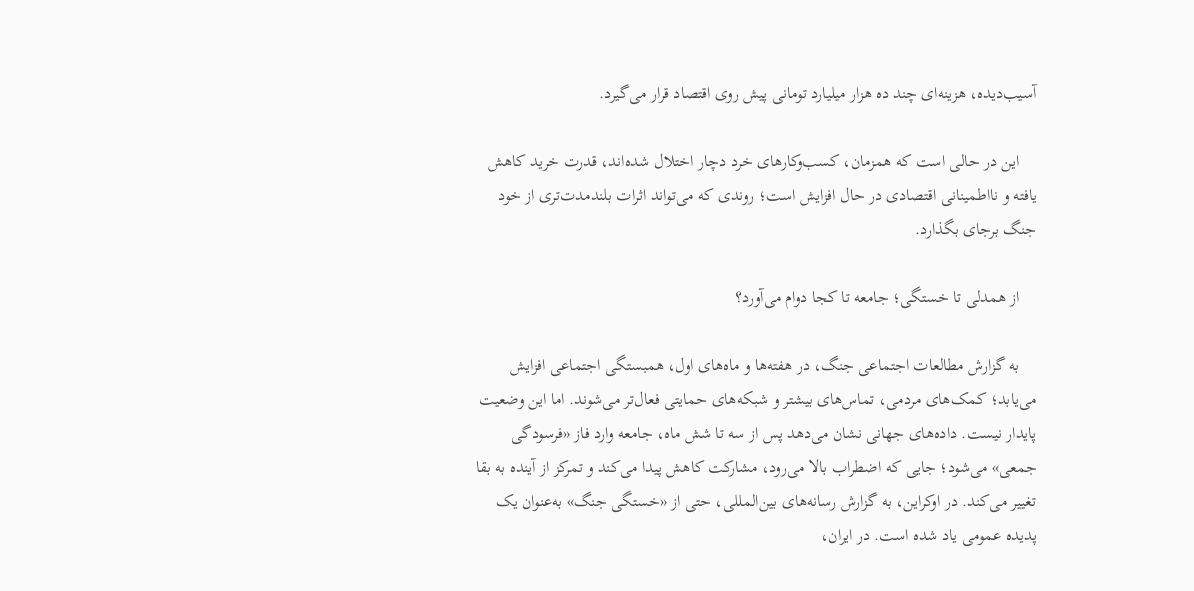آسیب‌دیده، هزینه‌ای چند ده هزار میلیارد تومانی پیش روی اقتصاد قرار می‌گیرد.

    این در حالی است که همزمان، کسب‌وکارهای خرد دچار اختلال شده‌اند، قدرت خرید کاهش یافته و نااطمینانی اقتصادی در حال افزایش است؛ روندی که می‌تواند اثرات بلندمدت‌تری از خود جنگ برجای بگذارد.

    از همدلی تا خستگی؛ جامعه تا کجا دوام می‌آورد؟

    به گزارش مطالعات اجتماعی جنگ، در هفته‌ها و ماه‌های اول، همبستگی اجتماعی افزایش می‌یابد؛ کمک‌های مردمی، تماس‌های بیشتر و شبکه‌های حمایتی فعال‌تر می‌شوند. اما این وضعیت پایدار نیست. داده‌های جهانی نشان می‌دهد پس از سه تا شش ماه، جامعه وارد فاز «فرسودگی جمعی» می‌شود؛ جایی که اضطراب بالا می‌رود، مشارکت کاهش پیدا می‌کند و تمرکز از آینده به بقا تغییر می‌کند. در اوکراین، به گزارش رسانه‌های بین‌المللی، حتی از «خستگی جنگ» به‌عنوان یک پدیده عمومی یاد شده است. در ایران،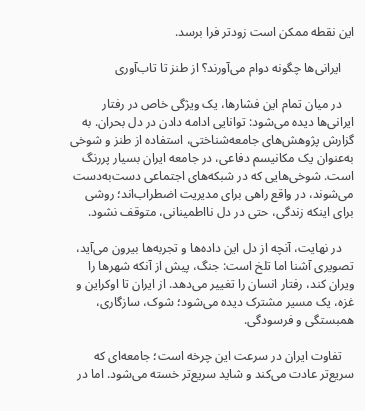این نقطه ممکن است زودتر فرا برسد.

    ایرانی‌ها چگونه دوام می‌آورند؟ از طنز تا تاب‌آوری

    در میان تمام این فشارها، یک ویژگی خاص در رفتار ایرانی‌ها دیده می‌شود: توانایی ادامه دادن در دل بحران. به گزارش پژوهش‌های جامعه‌شناختی، استفاده از طنز و شوخی به‌عنوان یک مکانیسم دفاعی، در جامعه ایران بسیار پررنگ است. شوخی‌هایی که در شبکه‌های اجتماعی دست‌به‌دست می‌شوند، در واقع راهی برای مدیریت اضطراب‌اند؛ روشی برای اینکه زندگی، حتی در دل نااطمینانی، متوقف نشود.

    در نهایت، آنچه از دل این داده‌ها و تجربه‌ها بیرون می‌آید، تصویری آشنا اما تلخ است: جنگ، پیش از آنکه شهرها را ویران کند، رفتار انسان را تغییر می‌دهد. از ایران تا اوکراین و غزه، یک مسیر مشترک دیده می‌شود؛ شوک، سازگاری، همبستگی و فرسودگی.

    تفاوت ایران در سرعت این چرخه است؛ جامعه‌ای که سریع‌تر عادت می‌کند و شاید سریع‌تر خسته می‌شود. اما در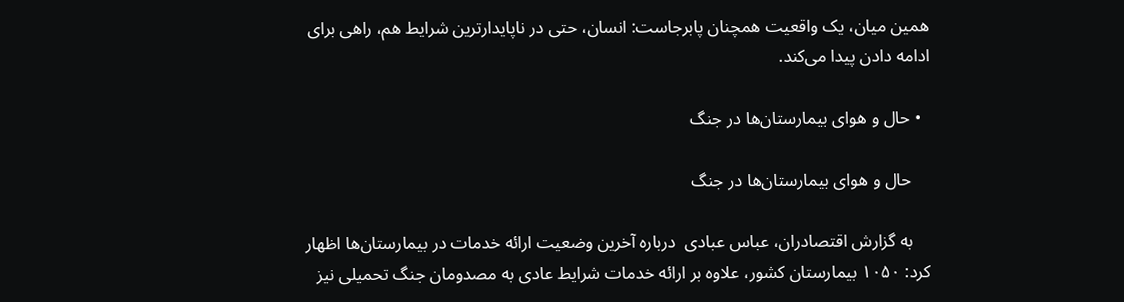همین میان، یک واقعیت همچنان پابرجاست: انسان، حتی در ناپایدارترین شرایط هم، راهی برای ادامه دادن پیدا می‌کند.

  • حال و هوای بیمارستان‌ها در جنگ

    حال و هوای بیمارستان‌ها در جنگ

    به گزارش اقتصادران، عباس عبادی  درباره آخرین وضعیت ارائه خدمات در بیمارستان‌ها اظهار کرد: ۱۰۵۰ بیمارستان کشور، علاوه بر ارائه خدمات شرایط عادی به مصدومان جنگ تحمیلی نیز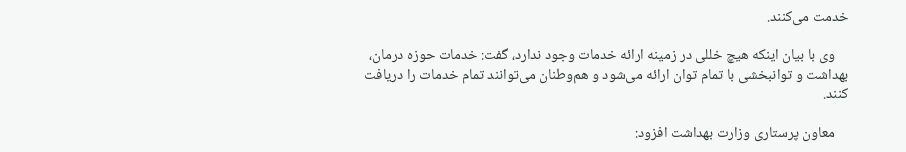خدمت می‌کنند.

    وی با بیان اینکه هیچ خللی در زمینه ارائه خدمات وجود ندارد، گفت: خدمات حوزه درمان، بهداشت و توانبخشی با تمام توان ارائه می‌شود و هم‌وطنان می‌توانند تمام خدمات را دریافت کنند.

    معاون پرستاری وزارت بهداشت افزود: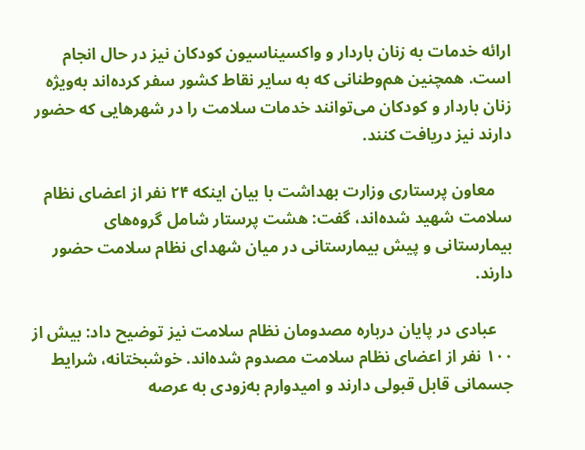ارائه خدمات به زنان باردار و واکسیناسیون کودکان نیز در حال انجام است. همچنین هم‌وطنانی که به سایر نقاط کشور سفر کرده‌اند به‌ویژه زنان باردار و کودکان می‌توانند خدمات سلامت را در شهر‌هایی که حضور دارند نیز دریافت کنند.

    معاون پرستاری وزارت بهداشت با بیان اینکه ۲۴ نفر از اعضای نظام سلامت شهید شده‌اند، گفت: هشت پرستار شامل گروه‌های بیمارستانی و پیش بیمارستانی در میان شهدای نظام سلامت حضور دارند.

    عبادی در پایان درباره مصدومان نظام سلامت نیز توضیح داد: بیش از ۱۰۰ نفر از اعضای نظام سلامت مصدوم شده‌اند. خوشبختانه، شرایط جسمانی قابل قبولی دارند و امیدوارم به‌زودی به عرصه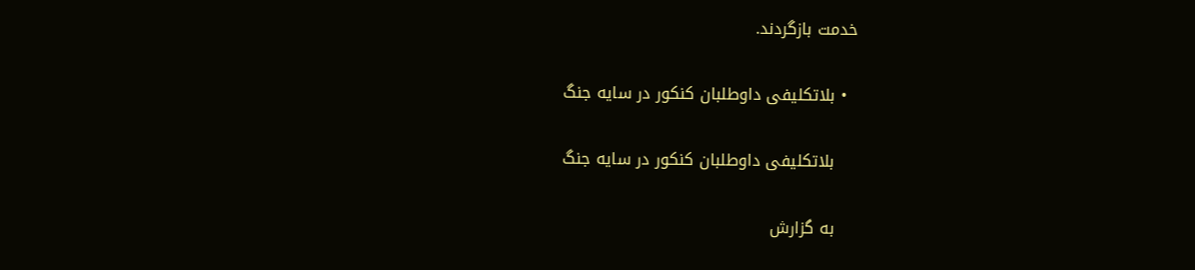خدمت بازگردند.

  • بلاتکلیفی داوطلبان کنکور در سایه جنگ

    بلاتکلیفی داوطلبان کنکور در سایه جنگ

    به گزارش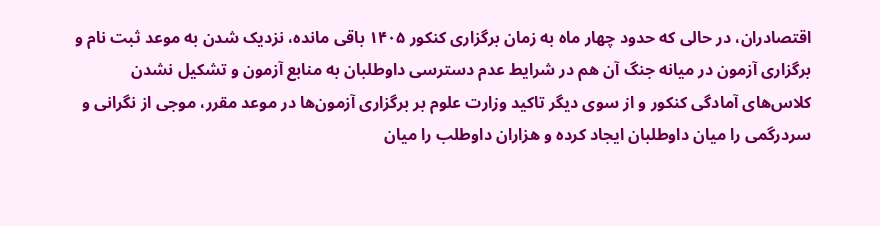اقتصادران، در حالی که حدود چهار ماه به زمان برگزاری کنکور ۱۴۰۵ باقی مانده، نزدیک شدن به موعد ثبت نام و برگزاری آزمون در میانه جنگ آن هم در شرایط عدم دسترسی داوطلبان به منابع آزمون و تشکیل نشدن کلاس‌های آمادگی کنکور و از سوی دیگر تاکید وزارت علوم بر برگزاری آزمون‌ها در موعد مقرر، موجی از نگرانی و سردرگمی را میان داوطلبان ایجاد کرده و هزاران داوطلب را میان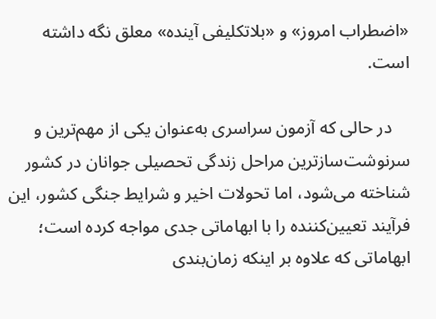«اضطراب امروز» و «بلاتکلیفی آینده» معلق نگه داشته است.

    در حالی که آزمون سراسری به‌عنوان یکی از مهم‌ترین و سرنوشت‌سازترین مراحل زندگی تحصیلی جوانان در کشور شناخته می‌شود، اما تحولات اخیر و شرایط جنگی کشور، این فرآیند تعیین‌کننده را با ابهاماتی جدی مواجه کرده است؛ ابهاماتی که علاوه بر اینکه زمان‌بندی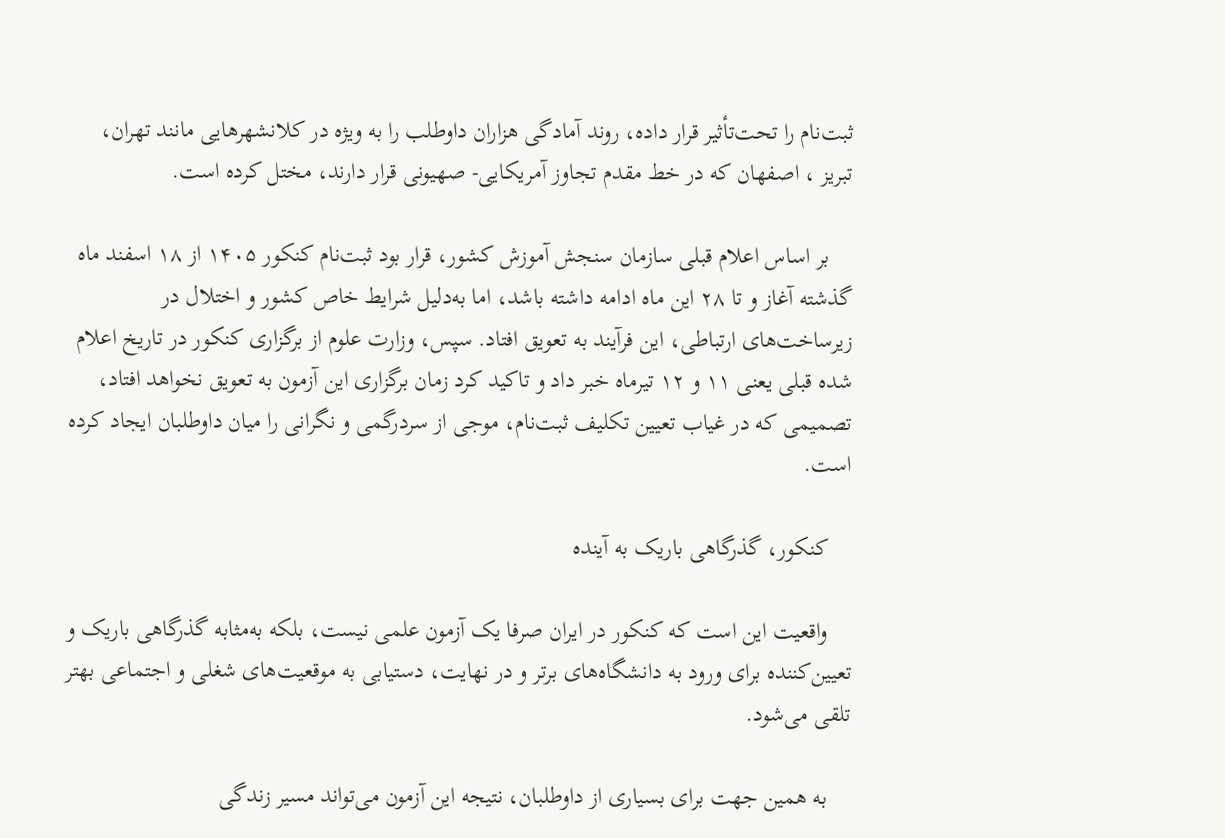ثبت‌نام را تحت‌تأثیر قرار داده، روند آمادگی هزاران داوطلب را به ویژه در کلانشهرهایی مانند تهران، تبریز ، اصفهان که در خط مقدم تجاوز آمریکایی- صهیونی قرار دارند، مختل کرده است.

    بر اساس اعلام قبلی سازمان سنجش آموزش کشور، قرار بود ثبت‌نام کنکور ۱۴۰۵ از ۱۸ اسفند ماه گذشته آغاز و تا ۲۸ این ماه ادامه داشته باشد، اما به‌دلیل شرایط خاص کشور و اختلال در زیرساخت‌های ارتباطی، این فرآیند به تعویق افتاد. سپس، وزارت علوم از برگزاری کنکور در تاریخ اعلام شده قبلی یعنی ۱۱ و ۱۲ تیرماه خبر داد و تاکید کرد زمان برگزاری این آزمون به تعویق نخواهد افتاد، تصمیمی که در غیاب تعیین تکلیف ثبت‌نام، موجی از سردرگمی و نگرانی را میان داوطلبان ایجاد کرده است.

    کنکور، گذرگاهی باریک به آینده

    واقعیت این است که کنکور در ایران صرفا یک آزمون علمی نیست، بلکه به‌مثابه گذرگاهی باریک و تعیین‌کننده برای ورود به دانشگاه‌های برتر و در نهایت، دستیابی به موقعیت‌های شغلی و اجتماعی بهتر تلقی می‌شود.

    به همین جهت برای بسیاری از داوطلبان، نتیجه این آزمون می‌تواند مسیر زندگی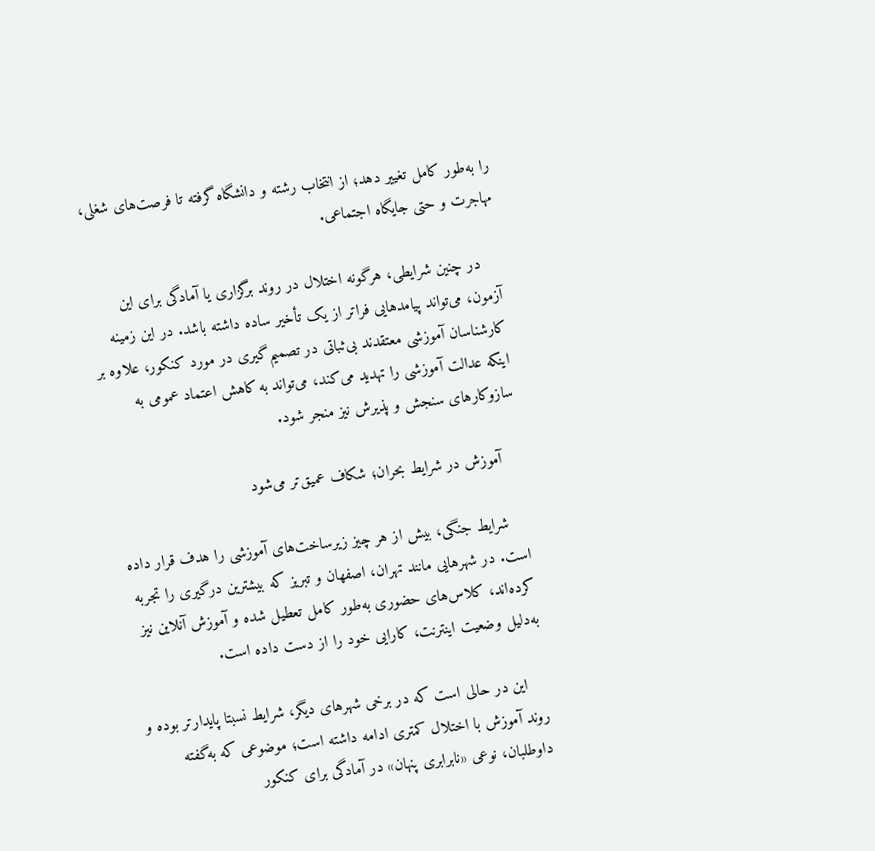را به‌طور کامل تغییر دهد؛ از انتخاب رشته و دانشگاه گرفته تا فرصت‌های شغلی، مهاجرت و حتی جایگاه اجتماعی.

    در چنین شرایطی، هرگونه اختلال در روند برگزاری یا آمادگی برای این آزمون، می‌تواند پیامدهایی فراتر از یک تأخیر ساده داشته باشد. در این زمینه کارشناسان آموزشی معتقدند بی‌ثباتی در تصمیم‌گیری در مورد کنکور، علاوه بر اینکه عدالت آموزشی را تهدید می‌کند، می‌تواند به کاهش اعتماد عمومی به سازوکارهای سنجش و پذیرش نیز منجر شود.

    آموزش در شرایط بحران؛ شکاف عمیق‌تر می‌شود

    شرایط جنگی، بیش از هر چیز زیرساخت‌های آموزشی را هدف قرار داده است. در شهرهایی مانند تهران، اصفهان و تبریز که بیشترین درگیری را تجربه کرده‌اند، کلاس‌های حضوری به‌طور کامل تعطیل شده و آموزش آنلاین نیز به‌دلیل وضعیت اینترنت، کارایی خود را از دست داده است.

    این در حالی است که در برخی شهرهای دیگر، شرایط نسبتا پایدارتر بوده و روند آموزش با اختلال کمتری ادامه داشته است؛ موضوعی که به‌گفته داوطلبان، نوعی «نابرابری پنهان» در آمادگی برای کنکور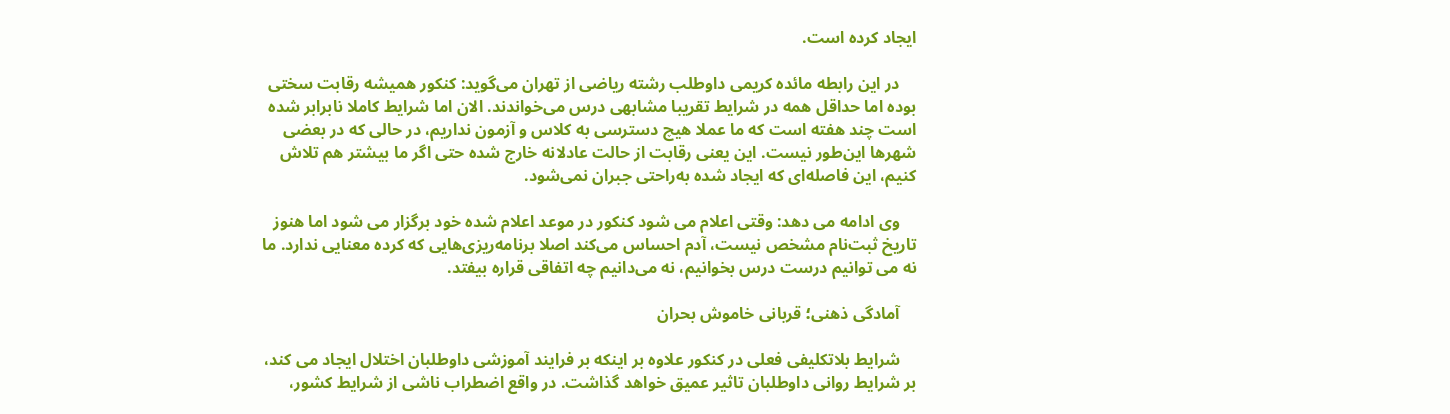ایجاد کرده است.

    در این رابطه مائده کریمی داوطلب رشته ریاضی از تهران می‌گوید: کنکور همیشه رقابت سختی بوده اما حداقل همه در شرایط تقریبا مشابهی درس می‌خواندند. الان اما شرایط کاملا نابرابر شده است چند هفته است که ما عملا هیچ دسترسی به کلاس و آزمون نداریم، در حالی که در بعضی شهرها این‌طور نیست. این یعنی رقابت از حالت عادلانه خارج شده حتی اگر ما بیشتر هم تلاش کنیم، این فاصله‌ای که ایجاد شده به‌راحتی جبران نمی‌شود.

    وی ادامه می دهد: وقتی اعلام می‌ شود کنکور در موعد اعلام شده خود برگزار می شود اما هنوز تاریخ ثبت‌نام مشخص نیست، آدم احساس می‌کند اصلا برنامه‌ریزی‌هایی که کرده معنایی ندارد. ما نه می توانیم درست درس بخوانیم، نه می‌دانیم چه اتفاقی قراره بیفتد.

    آمادگی ذهنی؛ قربانی خاموش بحران

    شرایط بلاتکلیفی فعلی در کنکور علاوه بر اینکه بر فرایند آموزشی داوطلبان اختلال ایجاد می کند، بر شرایط روانی داوطلبان تاثیر عمیق خواهد گذاشت. در واقع اضطراب ناشی از شرایط کشور،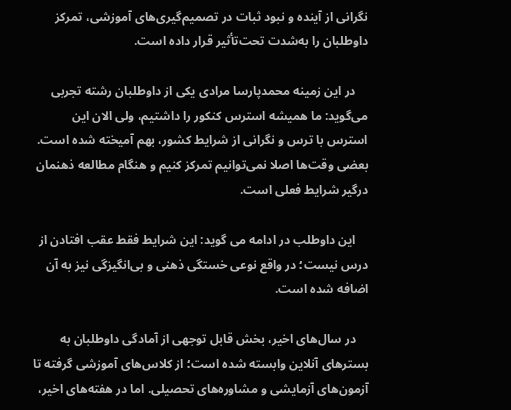نگرانی از آینده و نبود ثبات در تصمیم‌گیری‌های آموزشی، تمرکز داوطلبان را به‌شدت تحت‌تأثیر قرار داده است.

    در این زمینه محمدپارسا مرادی یکی از داوطلبان رشته تجربی می‌گوید: ما همیشه استرس کنکور را داشتیم، ولی الان این استرس با ترس و نگرانی از شرایط کشور، بهم آمیخته شده است. بعضی وقت‌ها اصلا نمی‌توانیم تمرکز کنیم و هنگام مطالعه ذهنمان درگیر شرایط فعلی است.

    این داوطلب در ادامه می گوید: این شرایط فقط عقب افتادن از درس نیست؛ در واقع نوعی خستگی ذهنی و بی‌انگیزگی نیز به آن اضافه شده است.

    در سال‌های اخیر، بخش قابل توجهی از آمادگی داوطلبان به بسترهای آنلاین وابسته شده است؛ از کلاس‌های آموزشی گرفته تا آزمون‌های آزمایشی و مشاوره‌های تحصیلی. اما در هفته‌های اخیر،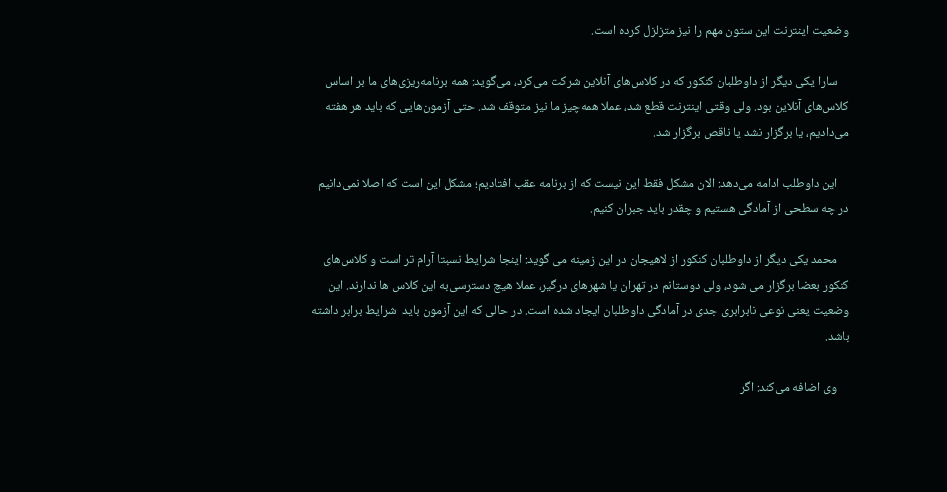وضعیت اینترنت این ستون مهم را نیز متزلزل کرده است.

    سارا یکی دیگر از داوطلبان کنکور که در کلاس‌های آنلاین شرکت می‌کرد، می‌گوید: همه برنامه‌ریزی‌های ما بر اساس کلاس‌های آنلاین بود. ولی وقتی اینترنت قطع شد، عملا همه‌چیز ما نیز متوقف شد. حتی آزمون‌هایی که باید هر هفته می‌دادیم، یا برگزار نشد یا ناقص برگزار شد.

    این داوطلب ادامه می‌دهد: الان مشکل فقط این نیست که از برنامه عقب افتادیم؛ مشکل این است که اصلا نمی‌دانیم در چه سطحی از آمادگی هستیم و چقدر باید جبران کنیم.

    محمد یکی دیگر از داوطلبان کنکور از لاهیجان در این زمینه می گوید: اینجا شرایط نسبتا آرام تر است و کلاس‌های کنکور بعضا برگزار می شود، ولی دوستانم در تهران یا شهرهای درگیر، عملا هیچ دسترسی‌به این کلاس ها ندارند. این وضعیت یعنی نوعی نابرابری جدی در آمادگی داوطلبان ایجاد شده است. در حالی که این آزمون باید  شرایط برابر داشته باشد.

    وی اضافه می‌کند: اگر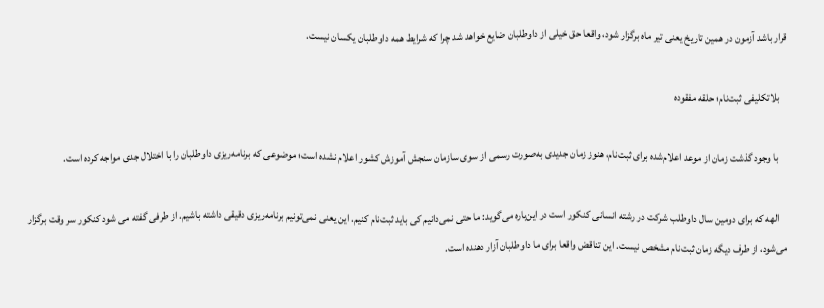قرار باشد آزمون در همین تاریخ یعنی تیر ماه برگزار شود، واقعا حق خیلی‌ از داوطلبان ضایع خواهد شد چرا که شرایط همه داوطلبان یکسان نیست.

    بلاتکلیفی ثبت‌نام؛ حلقه مفقوده

    با وجود گذشت زمان از موعد اعلام‌شده برای ثبت‌نام، هنوز زمان جدیدی به‌صورت رسمی از سوی سازمان سنجش آموزش کشور اعلام نشده است؛ موضوعی که برنامه‌ریزی داوطلبان را با اختلال جدی مواجه کرده است.

    الهه که برای دومین سال داوطلب شرکت در رشته انسانی کنکور است در این‌باره می‌گوید: ما حتی نمی‌دانیم کی باید ثبت‌نام کنیم. این یعنی نمی‌تونیم برنامه‌ریزی دقیقی داشته باشیم. از طرفی گفته می شود کنکور سر وقت برگزار می‌شود، از طرف دیگه زمان ثبت‌نام مشخص نیست. این تناقض واقعا برای ما داوطلبان آزار دهنده است.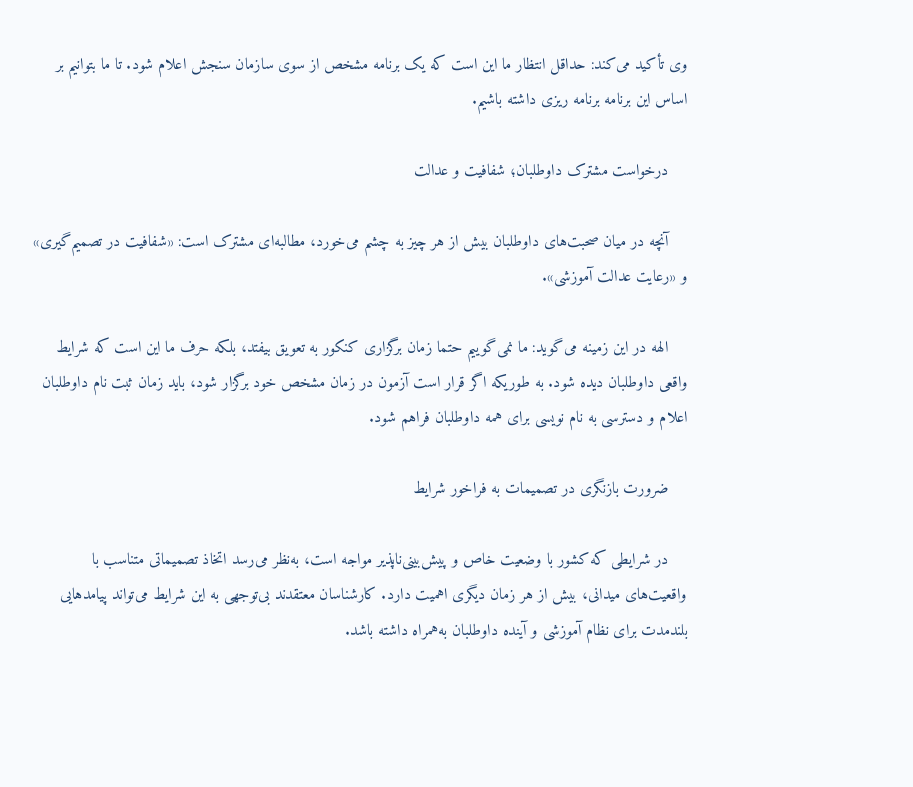وی تأکید می‌کند: حداقل انتظار ما این است که یک برنامه مشخص از سوی سازمان سنجش اعلام شود. تا ما بتوانیم بر اساس این برنامه برنامه ریزی داشته باشیم.

    درخواست مشترک داوطلبان؛ شفافیت و عدالت

    آنچه در میان صحبت‌های داوطلبان بیش از هر چیز به چشم می‌خورد، مطالبه‌ای مشترک است: «شفافیت در تصمیم‌گیری» و «رعایت عدالت آموزشی».

    الهه در این زمینه می‌گوید: ما نمی‌گوییم حتما زمان برگزاری کنکور به تعویق بیفتد، بلکه حرف ما این است که شرایط واقعی داوطلبان دیده شود. به طوریکه اگر قرار است آزمون در زمان مشخص خود برگزار شود، باید زمان ثبت نام داوطلبان اعلام و دسترسی به نام نویسی برای همه داوطلبان فراهم شود.

    ضرورت بازنگری در تصمیمات به فراخور شرایط

    در شرایطی که کشور با وضعیت خاص و پیش‌بینی‌ناپذیر مواجه است، به‌نظر می‌رسد اتخاذ تصمیماتی متناسب با واقعیت‌های میدانی، بیش از هر زمان دیگری اهمیت دارد. کارشناسان معتقدند بی‌توجهی به این شرایط می‌تواند پیامدهایی بلندمدت برای نظام آموزشی و آینده داوطلبان به‌همراه داشته باشد.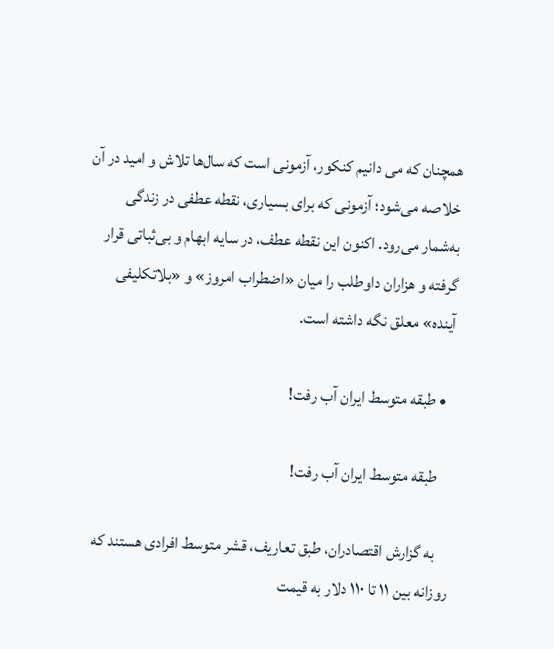همچنان که می دانیم کنکور، آزمونی است که سال‌ها تلاش و امید در آن خلاصه می‌شود؛ آزمونی که برای بسیاری، نقطه عطفی در زندگی به‌شمار می‌رود. اکنون این نقطه عطف، در سایه ابهام و بی‌ثباتی قرار گرفته و هزاران داوطلب را میان «اضطراب امروز» و «بلاتکلیفی آینده» معلق نگه داشته است.

  • طبقه متوسط ایران آب رفت!

    طبقه متوسط ایران آب رفت!

    به گزارش اقتصادران، طبق تعاریف، قشر متوسط افرادی هستند که روزانه بین ۱۱ تا ۱۱۰ دلار به قیمت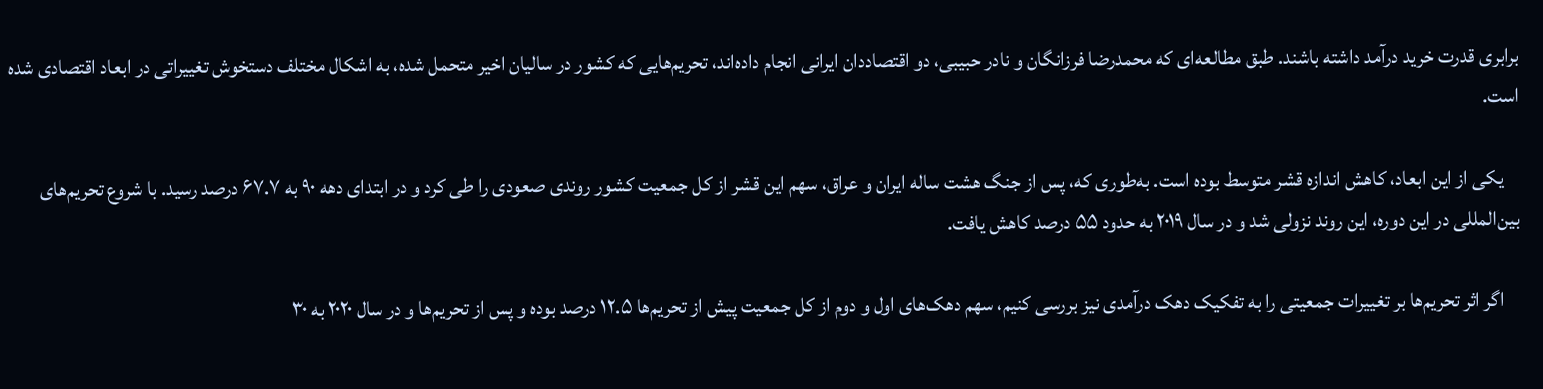برابری قدرت خرید درآمد داشته باشند. طبق مطالعه‌ای که محمدرضا فرزانگان و نادر حبیبی، دو اقتصاددان ایرانی انجام داده‌اند، تحریم‌هایی که کشور در سالیان اخیر متحمل شده، به اشکال مختلف دستخوش تغییراتی در ابعاد اقتصادی شده است.

    یکی از این ابعاد، کاهش اندازه قشر متوسط بوده است. به‌طوری که، پس از جنگ هشت ساله ایران و عراق، سهم این قشر از کل جمعیت کشور روندی صعودی را طی کرد و در ابتدای دهه ۹۰ به ۶۷.۷ درصد رسید. با شروع تحریم‌های بین‌المللی در این دوره، این روند نزولی شد و در سال ۲۰۱۹ به حدود ۵۵ درصد کاهش یافت.

    اگر اثر تحریم‌ها بر تغییرات جمعیتی را به تفکیک دهک درآمدی نیز بررسی کنیم، سهم دهک‌های اول و دوم از کل جمعیت پیش از تحریم‌ها ۱۲.۵ درصد بوده و پس از تحریم‌ها و در سال ۲۰۲۰ به ۳۰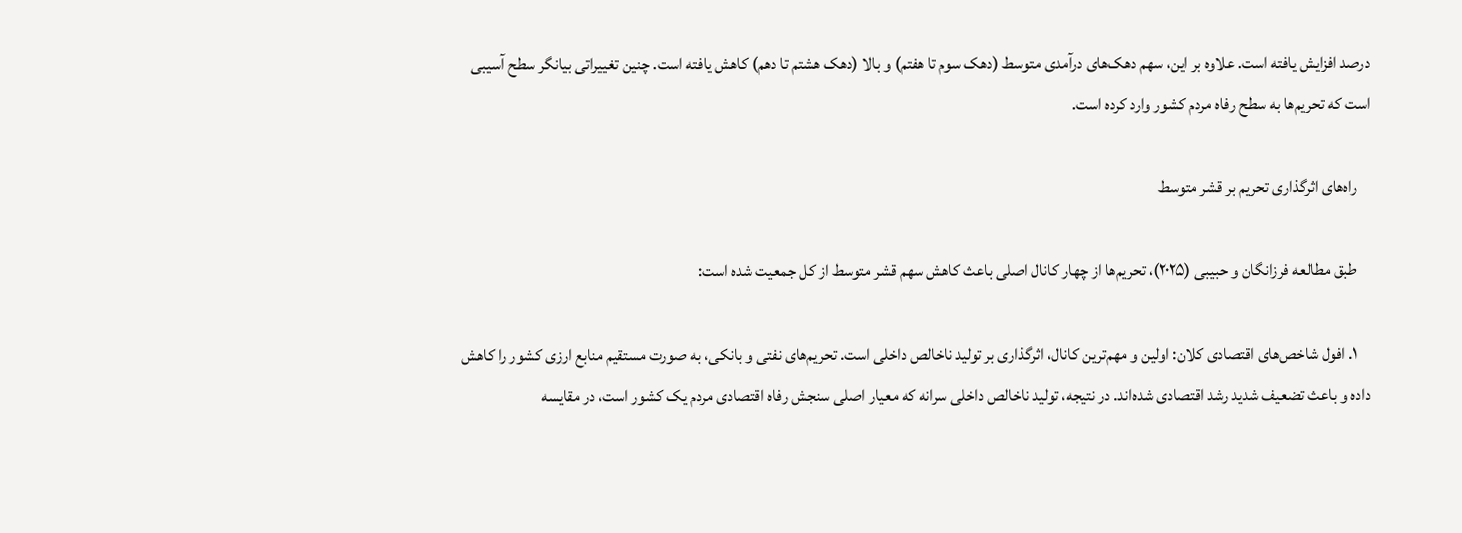درصد افزایش یافته است. علاوه بر این، سهم دهک‌های درآمدی متوسط (دهک سوم تا هفتم) و بالا (دهک هشتم تا دهم) کاهش یافته است. چنین تغییراتی بیانگر سطح آسیبی است که تحریم‌ها به سطح رفاه مردم کشور وارد کرده است.

    راه‌های اثرگذاری تحریم بر قشر متوسط

    طبق مطالعه فرزانگان و حبیبی (۲۰۲۵)، تحریم‌ها از چهار کانال اصلی باعث کاهش سهم قشر متوسط از کل جمعیت شده است:

    ۱. افول شاخص‌های اقتصادی کلان: اولین و مهم‌ترین کانال، اثرگذاری بر تولید ناخالص داخلی است. تحریم‌های نفتی و بانکی، به صورت مستقیم منابع ارزی کشور را کاهش داده و باعث تضعیف شدید رشد اقتصادی شده‌اند. در نتیجه، تولید ناخالص داخلی سرانه که معیار اصلی سنجش رفاه اقتصادی مردم یک کشور است، در مقایسه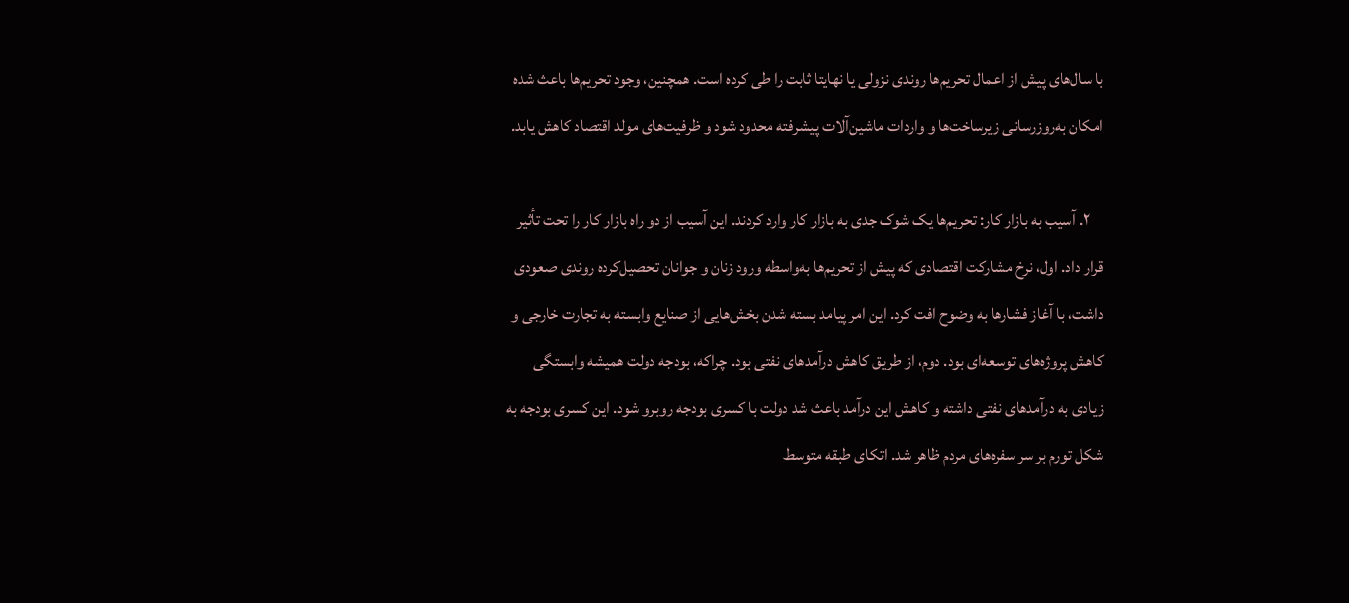با سال‌های پیش از اعمال تحریم‌ها روندی نزولی یا نهایتا ثابت را طی کرده است. همچنین، وجود تحریم‌ها باعث شده امکان به‌روزرسانی زیرساخت‌ها و واردات ماشین‌آلات پیشرفته محدود شود و ظرفیت‌های مولد اقتصاد کاهش یابد.

    ۲. آسیب به بازار کار: تحریم‌ها یک شوک جدی به بازار کار وارد کردند. این آسیب از دو راه بازار کار را تحت تأثیر قرار داد. اول، نرخ مشارکت اقتصادی که پیش از تحریم‌ها به‌واسطه ورود زنان و جوانان تحصیل‌کرده روندی صعودی داشت، با آغاز فشارها به وضوح افت کرد. این امر پیامد بسته شدن بخش‌هایی از صنایع وابسته به تجارت خارجی و کاهش پروژه‌های توسعه‌ای بود. دوم، از طریق کاهش درآمدهای نفتی بود. چراکه، بودجه دولت همیشه وابستگی زیادی به درآمدهای نفتی داشته و کاهش این درآمد باعث شد دولت با کسری بودجه روبرو شود. این کسری بودجه به شکل تورم بر سر سفره‌های مردم ظاهر شد. اتکای طبقه متوسط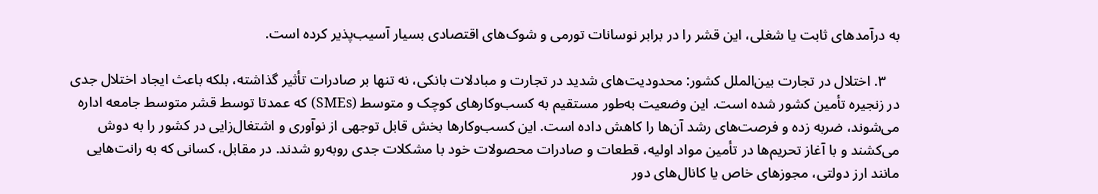به درآمدهای ثابت یا شغلی، این قشر را در برابر نوسانات تورمی و شوک‌های اقتصادی بسیار آسیب‌پذیر کرده است.

    ۳. اختلال در تجارت بین‌الملل کشور: محدودیت‌های شدید در تجارت و مبادلات بانکی، نه تنها بر صادرات تأثیر گذاشته، بلکه باعث ایجاد اختلال جدی در زنجیره تأمین کشور شده است. این وضعیت به‌طور مستقیم به کسب‌وکارهای کوچک و متوسط (SMEs) که عمدتا توسط قشر متوسط جامعه اداره می‌شوند، ضربه زده و فرصت‌های رشد آن‌ها را کاهش داده است. این کسب‌وکارها بخش قابل توجهی از نوآوری و اشتغال‌زایی در کشور را به دوش می‌کشند و با آغاز تحریم‌ها در تأمین مواد اولیه، قطعات و صادرات محصولات خود با مشکلات جدی روبه‌رو شدند. در مقابل، کسانی که به رانت‌هایی مانند ارز دولتی، مجوزهای خاص یا کانال‌های دور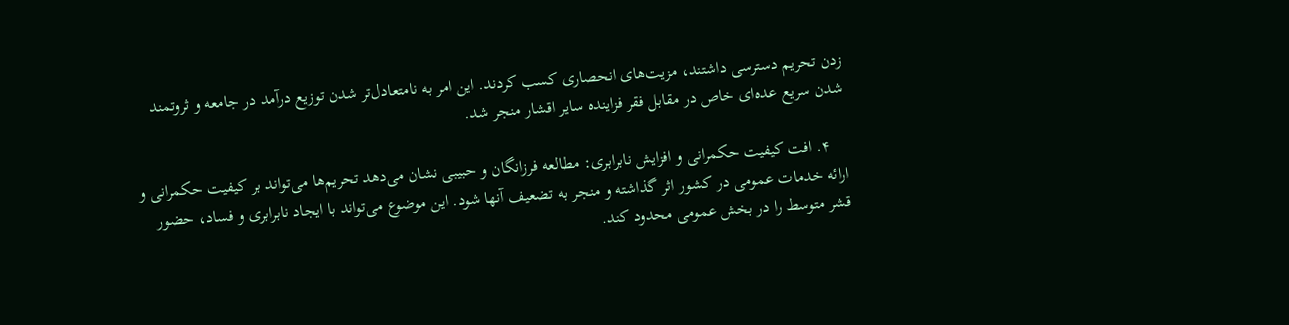زدن تحریم دسترسی داشتند، مزیت‌های انحصاری کسب کردند. این امر به نامتعادل‌تر شدن توزیع درآمد در جامعه و ثروتمند شدن سریع عده‌ای خاص در مقابل فقر فزاینده سایر اقشار منجر شد.

    ۴. افت کیفیت حکمرانی و افزایش نابرابری: مطالعه فرزانگان و حبیبی نشان می‌دهد تحریم‌ها می‌تواند بر کیفیت حکمرانی و ارائه خدمات عمومی در کشور اثر گذاشته و منجر به تضعیف آنها شود. این موضوع می‌تواند با ایجاد نابرابری و فساد، حضور قشر متوسط را در بخش عمومی محدود کند.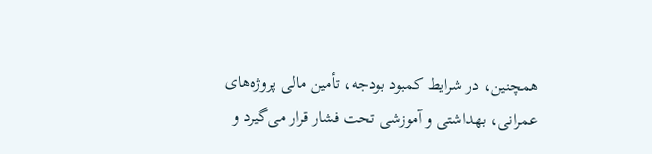همچنین، در شرایط کمبود بودجه، تأمین مالی پروژه‌های عمرانی، بهداشتی و آموزشی تحت فشار قرار می‌گیرد و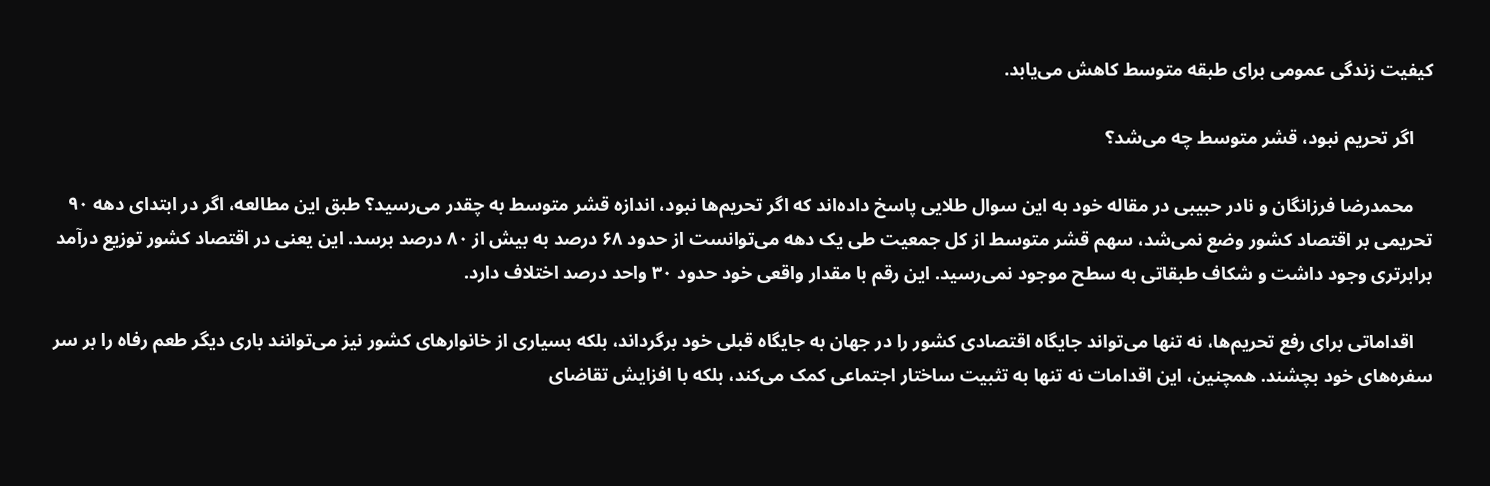کیفیت زندگی عمومی برای طبقه متوسط کاهش می‌یابد.

    اگر تحریم نبود، قشر متوسط چه می‌شد؟

    محمدرضا فرزانگان و نادر حبیبی در مقاله خود به این سوال طلایی پاسخ داده‌اند که اگر تحریم‌ها نبود، اندازه قشر متوسط به چقدر می‌رسید؟ طبق این مطالعه، اگر در ابتدای دهه ۹۰ تحریمی بر اقتصاد کشور وضع نمی‌شد، سهم قشر متوسط از کل جمعیت طی یک دهه می‌توانست از حدود ۶۸ درصد به بیش از ۸۰ درصد برسد. این یعنی در اقتصاد کشور توزیع درآمد برابرتری وجود داشت و شکاف طبقاتی به سطح موجود نمی‌رسید. این رقم با مقدار واقعی خود حدود ۳۰ واحد درصد اختلاف دارد.

    اقداماتی برای رفع تحریم‌ها، نه تنها می‌تواند جایگاه اقتصادی کشور را در جهان به جایگاه قبلی خود برگرداند، بلکه بسیاری از خانوارهای کشور نیز می‌توانند باری دیگر طعم رفاه را بر سر سفره‌های خود بچشند. همچنین، این اقدامات نه تنها به تثبیت ساختار اجتماعی کمک می‌کند، بلکه با افزایش تقاضای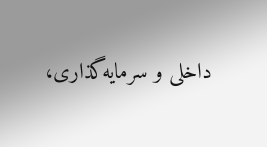داخلی و سرمایه‌گذاری،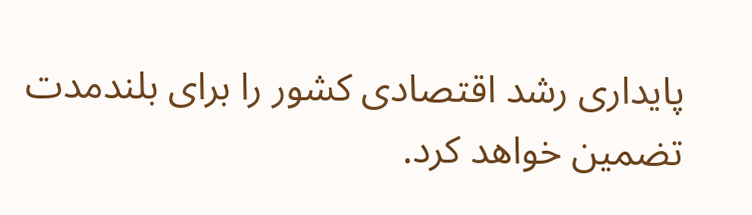پایداری رشد اقتصادی کشور را برای بلندمدت تضمین خواهد کرد.